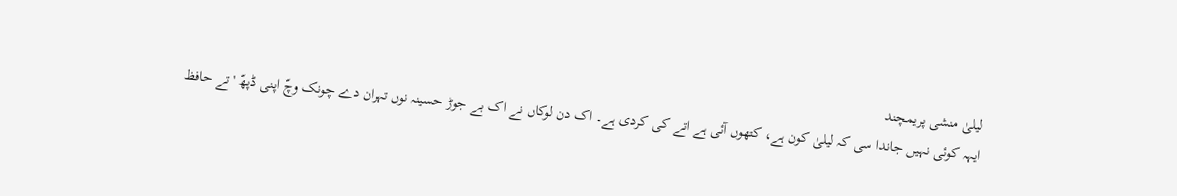لیلیٰ منشی پریمچند
ایہہ کوئی نہیں جاندا سی کہ لیلیٰ کون ہے، کتھوں آئی ہے اتے کی کردی ہے۔ اک دن لوکاں نے اک بے جوڑ حسینہ نوں تہران دے چونک وچّ اپنی ڈپھّ 'تے حافظ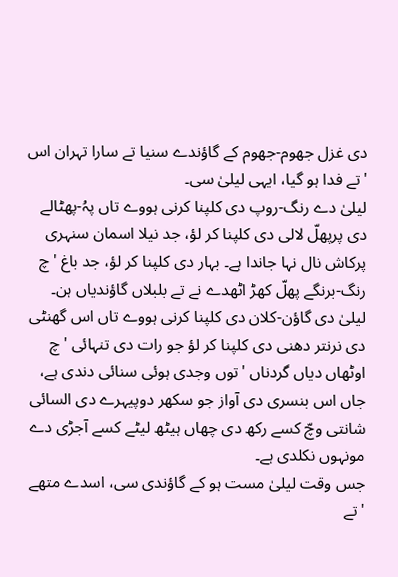دی غزل جھوم-جھوم کے گاؤندے سنیا تے سارا تہران اس 'تے فدا ہو گیا، ایہی لیلیٰ سی۔
لیلیٰ دے رنگ-روپ دی کلپنا کرنی ہووے تاں پہُ-پھٹالے دی پرپھلّ لالی دی کلپنا کر لؤ، جد نیلا اسمان سنہری پرکاش نال نہا جاندا ہے۔ بہار دی کلپنا کر لؤ، جد باغ 'چ رنگ-برنگے پھلّ کھڑ اٹھدے نے تے بلبلاں گاؤندیاں ہن۔
لیلیٰ دی گاؤن-کلان دی کلپنا کرنی ہووے تاں اس گھنٹی دی نرنتر دھنی دی کلپنا کر لؤ جو رات دی تنہائی 'چ اوٹھاں دیاں گردناں 'توں وجدی ہوئی سنائی دندی ہے، جاں اس بنسری دی آواز جو سکھر دوپیہرے دی السائی شانتی وچّ کسے رکھ دی چھاں ہیٹھ لیٹے کسے آجڑی دے مونہوں نکلدی ہے۔
جس وقت لیلیٰ مست ہو کے گاؤندی سی، اسدے متھے 'تے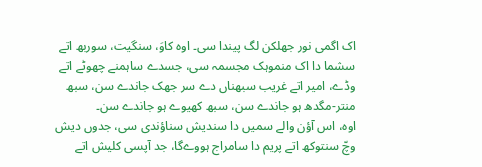اک اگمی نور جھلکن لگ پیندا سی۔ اوہ کاوَ، سنگیت، سوربھ اتے سشما دا اک منموہک مجسمہ سی، جسدے ساہمنے چھوٹے اتے وڈے، امیر اتے غریب سبھناں دے سر جھک جاندے سن، سبھ منتر-مگدھ ہو جاندے سن، سبھ کھیوے ہو جاندے سن۔
اوہ، اس آؤن والے سمیں دا سندیش سناؤندی سی، جدوں دیش وچّ سنتوکھ اتے پریم دا سامراج ہووےگا، جد آپسی کلیش اتے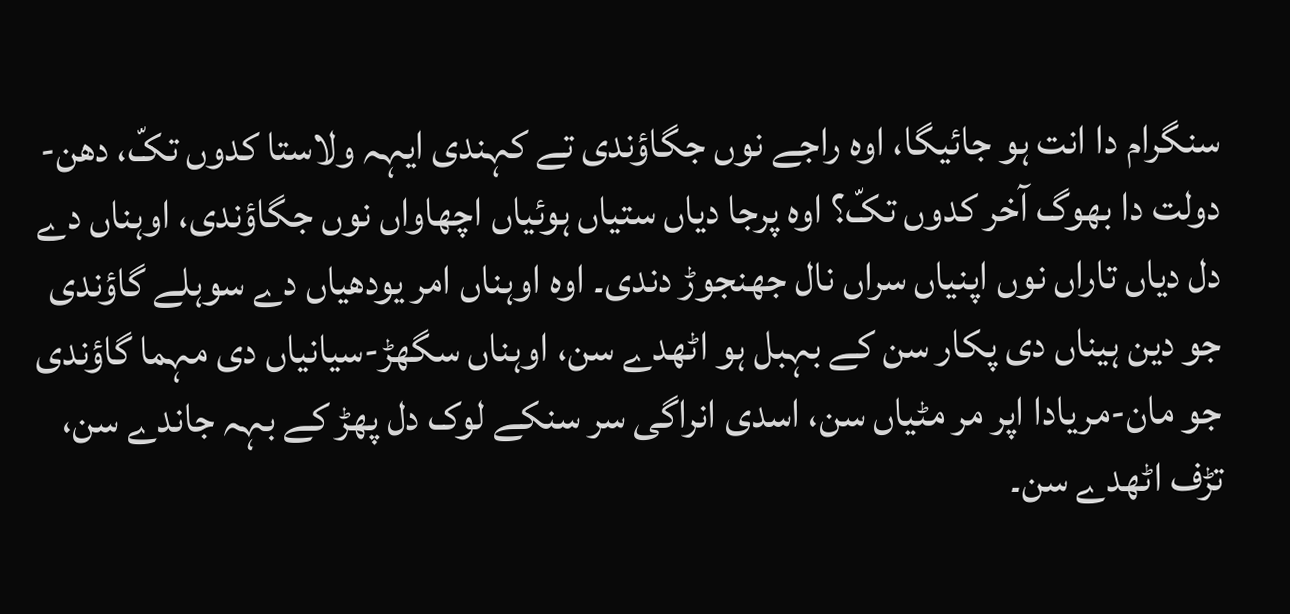سنگرام دا انت ہو جائیگا، اوہ راجے نوں جگاؤندی تے کہندی ایہہ ولاستا کدوں تکّ، دھن-دولت دا بھوگ آخر کدوں تکّ؟ اوہ پرجا دیاں ستیاں ہوئیاں اچھاواں نوں جگاؤندی، اوہناں دے دل دیاں تاراں نوں اپنیاں سراں نال جھنجوڑ دندی۔ اوہ اوہناں امر یودھیاں دے سوہلے گاؤندی جو دین ہیناں دی پکار سن کے بہبل ہو اٹھدے سن، اوہناں سگھڑ-سیانیاں دی مہما گاؤندی جو مان-مریادا اپر مر مٹیاں سن، اسدی انراگی سر سنکے لوک دل پھڑ کے بہہ جاندے سن، تڑف اٹھدے سن۔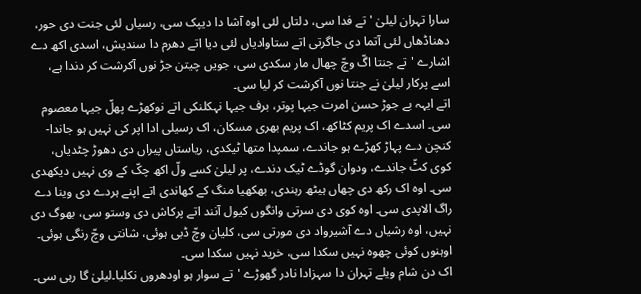سارا تہران لیلیٰ 'تے فدا سی، دلتاں لئی اوہ آشا دا دیپک سی، رسیاں لئی جنت دی حور، دھناڈھاں لئی آتما دی جاگرتی اتے ستاوادیاں لئی دیا اتے دھرم دا سندیش، اسدی اکھ دے اشارے 'تے جنتا اگّ وچّ چھال مار سکدی سی، جویں چیتن جڑ نوں آکرشت کر دندا ہے، اسے پرکار لیلیٰ نے جنتا نوں آکرشت کر لیا سی۔
اتے ایہہ بے جوڑ حسن امرت جیہا پوتر، برف جیہا نہکلنکی اتے نوکھڑے پھلّ جیہا معصوم سی۔ اسدے اک پریم کٹاکھ، اک پریم بھری مسکان، اک رسیلی ادا اپر کی نہیں ہو جاندا- کنچن دے پہاڑ کھڑے ہو جاندے، سمپدا متھا ٹیکدی، ریاستاں پیراں دی دھوڑ چٹدیاں، کوی کٹّ جاندے، ودوان گوڈے ٹیک دندے، پر لیلیٰ کسے ولّ اکھ چکّ کے وی نہیں دیکھدی سی۔ اوہ اک رکھ دی چھاں ہیٹھ رہندی، بھکھیا منگ کے کھاندی اتے اپنے ہردے دی وینا دے راگ الاپدی سی۔ اوہ کوی دی سرتی وانگوں کیول آنند اتے پرکاش دی وستو سی، بھوگ دی نہیں، اوہ رشیاں دے آشیرواد دی مورتی سی، کلیان وچّ ڈبی ہوئی، شانتی وچّ رنگی ہوئی۔ اوہنوں کوئی چھوہ نہیں سکدا سی، خرید نہیں سکدا سی۔
اک دن شام ویلے تہران دا سہزادا نادر گھوڑے 'تے سوار ہو اودھروں نکلیا۔لیلیٰ گا رہی سی۔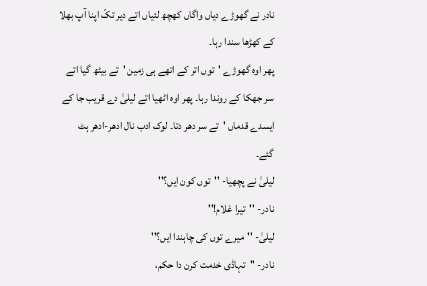نادر نے گھوڑے دیاں واگاں کھچھ لئیاں اتے دیر تکّ اپنا آپ بھلا کے کھڑھا سندا رہا۔
پھر اوہ گھوڑے 'توں اتر کے اتھے ہی زمین 'تے بیٹھ گیا اتے سر جھکا کے روندا رہا۔ پھر اوہ اٹھیا اتے لیلیٰ دے قریب جا کے ایسدے قدماں 'تے سر دھر دتا۔ لوک ادب نال ادھر-ادھر ہٹ گئے۔
لیلیٰ نے پچھیا- ''توں کون ایں؟''
نادر- ''تیرا غلام!''
لیلیٰ- ''میرے توں کی چاہندا ایں؟''
نادر- ''تہاڈی خدمت کرن دا حکم،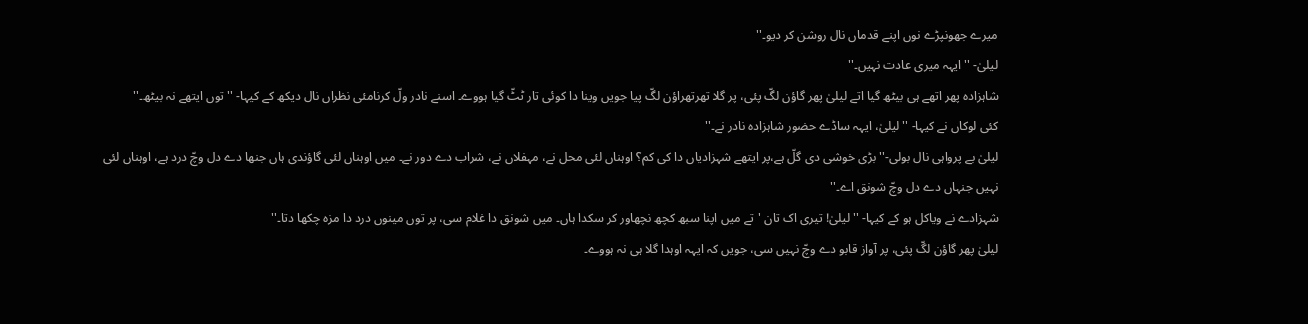میرے جھونپڑے نوں اپنے قدماں نال روشن کر دیو۔''
لیلیٰ- ''ایہہ میری عادت نہیں۔''
شاہزادہ پھر اتھے ہی بیٹھ گیا اتے لیلیٰ پھر گاؤن لگّ پئی، پر گلا تھرتھراؤن لگّ پیا جویں وینا دا کوئی تار ٹٹّ گیا ہووے۔ اسنے نادر ولّ کرنامئی نظراں نال دیکھ کے کیہا- ''توں ایتھے نہ بیٹھ۔''
کئی لوکاں نے کیہا- ''لیلیٰ، ایہہ ساڈے حضور شاہزادہ نادر نے۔''
لیلیٰ بے پرواہی نال بولی-''بڑی خوشی دی گلّ ہے،پر ایتھے شہزادیاں دا کی کم؟ اوہناں لئی محل نے، مہفلاں نے، شراب دے دور نے۔ میں اوہناں لئی گاؤندی ہاں جنھا دے دل وچّ درد ہے، اوہناں لئی نہیں جنہاں دے دل وچّ شونق اے۔''
شہزادے نے ویاکل ہو کے کیہا- ''لیلیٰ! تیری اک تان 'تے میں اپنا سبھ کچھ نچھاور کر سکدا ہاں۔ میں شونق دا غلام سی، پر توں مینوں درد دا مزہ چکھا دتا۔''
لیلیٰ پھر گاؤن لگّ پئی، پر آواز قابو دے وچّ نہیں سی، جویں کہ ایہہ اوہدا گلا ہی نہ ہووے۔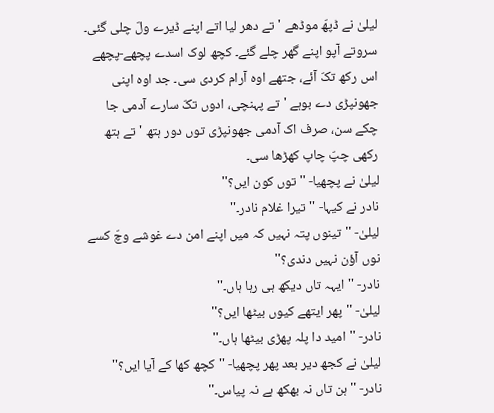لیلیٰ نے ڈپھّ موڈھے 'تے دھر لیا اتے اپنے ڈیرے ولّ چلی گئی۔ سروتے آپو اپنے گھر چلے گئے۔ کچھ لوک اسدے پچھے-پچھے اس رکھ تکّ آئے، جتھے اوہ آرام کردی سی۔ جد اوہ اپنی جھونپڑی دے بوہے 'تے پہنچی، ادوں تکّ سارے آدمی جا چکے سن، صرف اک آدمی جھونپڑی توں دور ہتھ 'تے ہتھ رکھی چپّ چاپ کھڑھا سی۔
لیلیٰ نے پچھیا- ''توں کون ایں؟''
نادر نے کیہا- ''تیرا غلام نادر۔''
لیلیٰ- ''تینوں پتہ نہیں کہ میں اپنے امن دے غوشے وچّ کسے نوں آؤن نہیں دندی؟''
نادر- ''ایہہ تاں دیکھ ہی رہا ہاں۔''
لیلیٰ- ''پھر ایتھے کیوں بیٹھا ایں؟''
نادر- ''امید دا پلہ پھڑی بیٹھا ہاں۔''
لیلیٰ نے کجھ دیر بعد پھر پچھیا- ''کچھ کھا کے آیا ایں؟''
نادر- ''ہن تاں نہ بھکھ ہے نہ پیاس۔''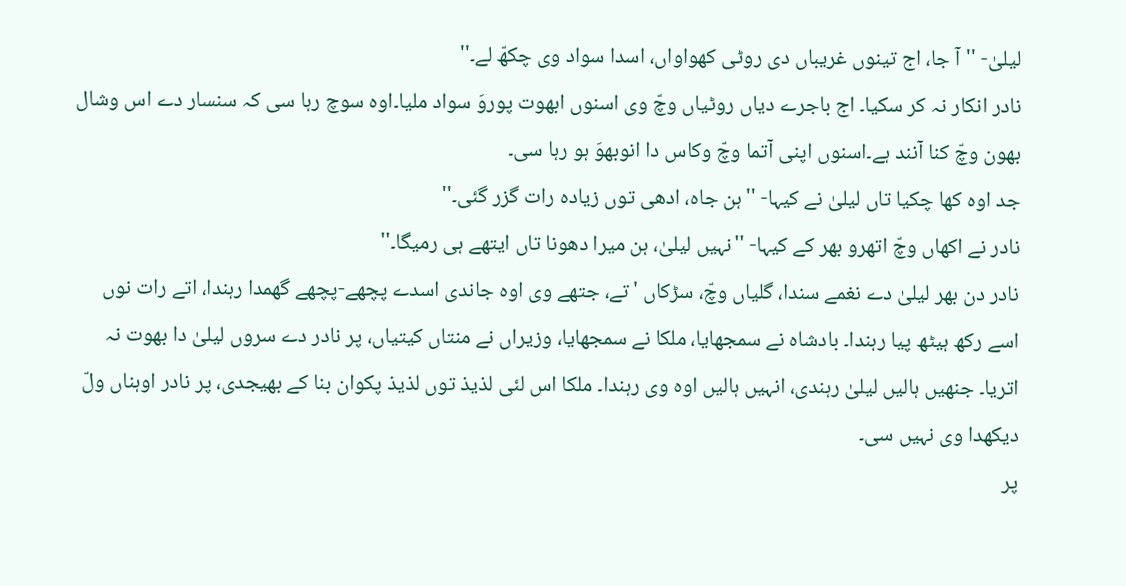لیلیٰ- ''آ جا، اج تینوں غریباں دی روٹی کھواواں، اسدا سواد وی چکھّ لے۔''
نادر انکار نہ کر سکیا۔ اج باجرے دیاں روٹیاں وچّ وی اسنوں ابھوت پوروَ سواد ملیا۔اوہ سوچ رہا سی کہ سنسار دے اس وشال بھون وچّ کنا آنند ہے۔اسنوں اپنی آتما وچّ وکاس دا انوبھوَ ہو رہا سی۔
جد اوہ کھا چکیا تاں لیلیٰ نے کیہا- ''ہن جاہ، ادھی توں زیادہ رات گزر گئی۔''
نادر نے اکھاں وچّ اتھرو بھر کے کیہا- ''نہیں لیلیٰ، ہن میرا دھونا تاں ایتھے ہی رمیگا۔''
نادر دن بھر لیلیٰ دے نغمے سندا، گلیاں وچّ، سڑکاں 'تے، جتھے وی اوہ جاندی اسدے پچھے-پچھے گھمدا رہندا، اتے رات نوں اسے رکھ ہیٹھ پیا رہندا۔ بادشاہ نے سمجھایا، ملکا نے سمجھایا، وزیراں نے منتاں کیتیاں، پر نادر دے سروں لیلیٰ دا بھوت نہ اتریا۔ جنھیں ہالیں لیلیٰ رہندی، انہیں ہالیں اوہ وی رہندا۔ ملکا اس لئی لذیذ توں لذیذ پکوان بنا کے بھیجدی، پر نادر اوہناں ولّ دیکھدا وی نہیں سی۔
پر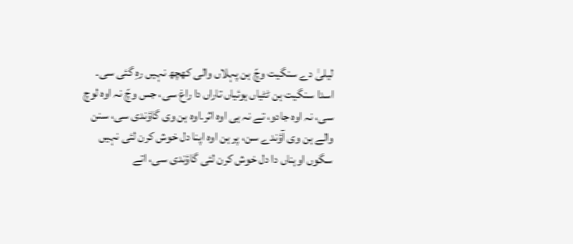لیلیٰ دے سنگیت وچّ ہن پہلاں والی کھچھ نہیں رہِ گئی سی۔
اسدا سنگیت ہن ٹٹیاں ہوئیاں تاراں دا راغ سی، جس وچّ نہ اوہ لوچ سی، نہ اوہ جادو، تے نہ ہی اوہ اثر۔اوہ ہن وی گاؤندی سی، سنن والے ہن وی آؤندے سن، پر ہن اوہ اپنا دل خوش کرن لئی نہیں سگوں اوہناں دا دل خوش کرن لئی گاؤندی سی، اتے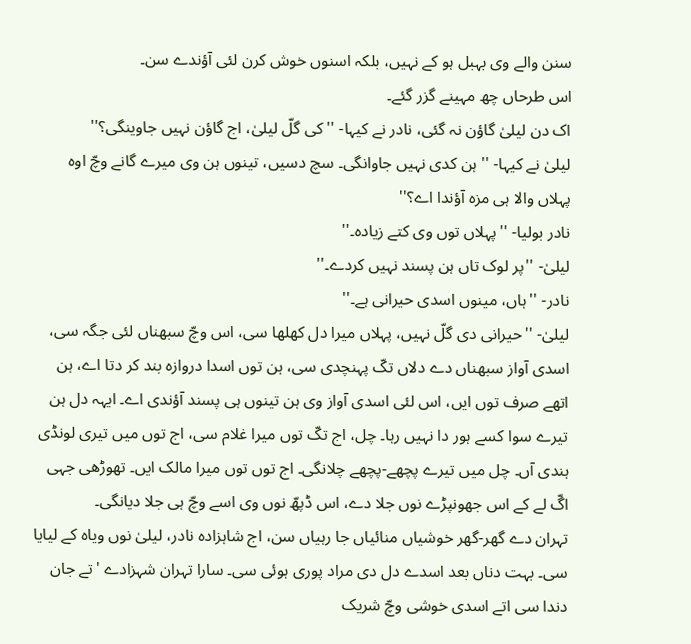سنن والے وی بہبل ہو کے نہیں، بلکہ اسنوں خوش کرن لئی آؤندے سن۔
اس طرحاں چھ مہینے گزر گئے۔
اک دن لیلیٰ گاؤن نہ گئی، نادر نے کیہا- ''کی گلّ لیلیٰ، اج گاؤن نہیں جاوینگی؟''
لیلیٰ نے کیہا- ''ہن کدی نہیں جاوانگی۔ سچ دسیں، تینوں ہن وی میرے گانے وچّ اوہ پہلاں والا ہی مزہ آؤندا اے؟''
نادر بولیا- ''پہلاں توں وی کتے زیادہ۔''
لیلیٰ- ''پر لوک تاں ہن پسند نہیں کردے۔''
نادر- ''ہاں، مینوں اسدی حیرانی ہے۔''
لیلیٰ- ''حیرانی دی گلّ نہیں، پہلاں میرا دل کھلھا سی، اس وچّ سبھناں لئی جگہ سی، اسدی آواز سبھناں دے دلاں تکّ پہنچدی سی، ہن توں اسدا دروازہ بند کر دتا اے، ہن اتھے صرف توں ایں، اس لئی اسدی آواز وی ہن تینوں ہی پسند آؤندی اے۔ ایہہ دل ہن تیرے سوا کسے ہور دا نہیں رہا۔ چل، اج تکّ توں میرا غلام سی، اج توں میں تیری لونڈی ہندی آں۔ چل میں تیرے پچھے-پچھے چلانگی۔ اج توں توں میرا مالک ایں۔ تھوڑھی جہی اگّ لے کے اس جھونپڑے نوں جلا دے، اس ڈپھّ نوں وی اسے وچّ ہی جلا دیانگی۔
تہران دے گھر-گھر خوشیاں منائیاں جا رہیاں سن، اج شاہزادہ نادر، لیلیٰ نوں ویاہ کے لیایا سی۔ بہت دناں بعد اسدے دل دی مراد پوری ہوئی سی۔ سارا تہران شہزادے 'تے جان دندا سی اتے اسدی خوشی وچّ شریک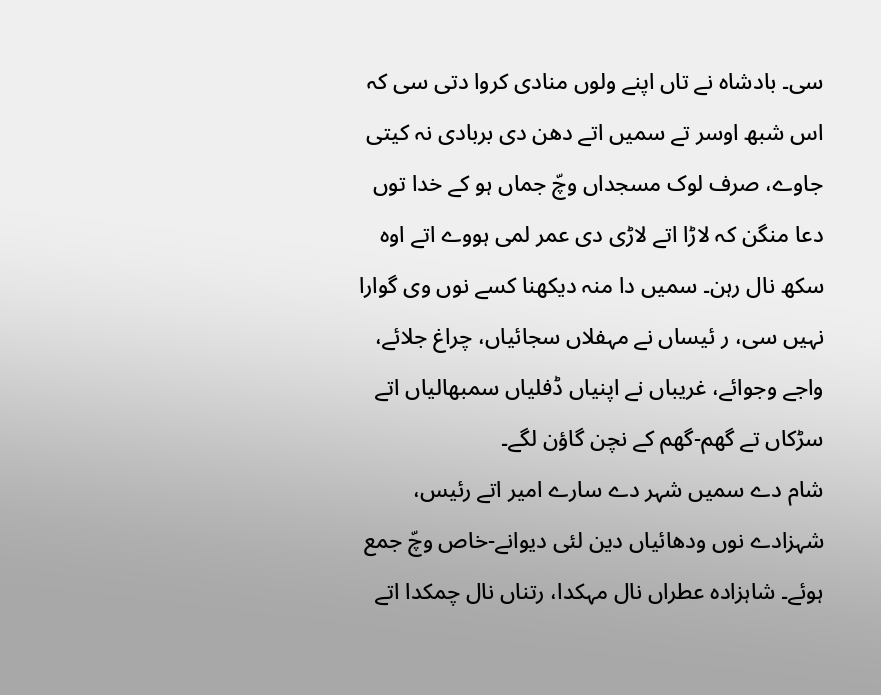سی۔ بادشاہ نے تاں اپنے ولوں منادی کروا دتی سی کہ اس شبھ اوسر تے سمیں اتے دھن دی بربادی نہ کیتی جاوے، صرف لوک مسجداں وچّ جماں ہو کے خدا توں دعا منگن کہ لاڑا اتے لاڑی دی عمر لمی ہووے اتے اوہ سکھ نال رہن۔ سمیں دا منہ دیکھنا کسے نوں وی گوارا نہیں سی، ر ئیساں نے مہفلاں سجائیاں، چراغ جلائے، واجے وجوائے، غریباں نے اپنیاں ڈفلیاں سمبھالیاں اتے سڑکاں تے گھم-گھم کے نچن گاؤن لگے۔
شام دے سمیں شہر دے سارے امیر اتے رئیس، شہزادے نوں ودھائیاں دین لئی دیوانے-خاص وچّ جمع ہوئے۔ شاہزادہ عطراں نال مہکدا، رتناں نال چمکدا اتے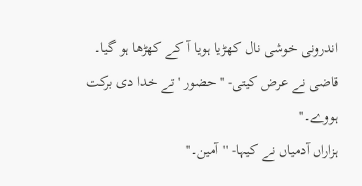اندرونی خوشی نال کھڑیا ہویا آ کے کھڑھا ہو گیا۔
قاضی نے عرض کیتی- ''حضور 'تے خدا دی برکت ہووے۔''
ہزاراں آدمیاں نے کیہا- ''آمین۔''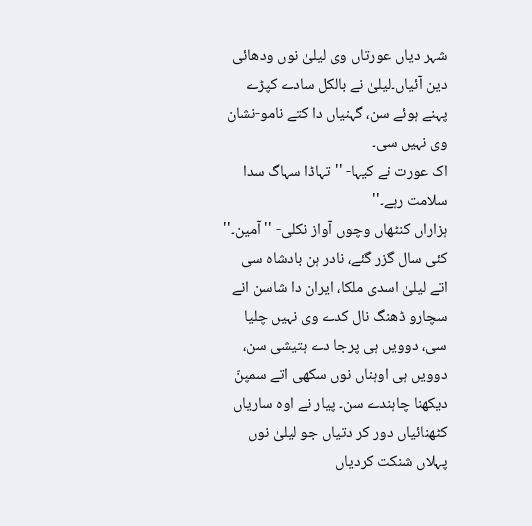شہر دیاں عورتاں وی لیلیٰ نوں ودھائی دین آئیاں۔لیلیٰ نے بالکل سادے کپڑے پہنے ہوئے سن، گہنیاں دا کتے نامو-نشان وی نہیں سی۔
اک عورت نے کیہا- ''تہاڈا سہاگ سدا سلامت رہے۔''
ہزاراں کنٹھاں وچوں آواز نکلی- ''آمین۔''
کئی سال گزر گئے، نادر ہن بادشاہ سی اتے لیلیٰ اسدی ملکا، ایران دا شاسن انے سچارو ڈھنگ نال کدے وی نہیں چلیا سی، دوویں ہی پرجا دے ہتیشی سن، دوویں ہی اوہناں نوں سکھی اتے سمپنّ دیکھنا چاہندے سن۔ پیار نے اوہ ساریاں کٹھنائیاں دور کر دتیاں جو لیلیٰ نوں پہلاں شنکت کردیاں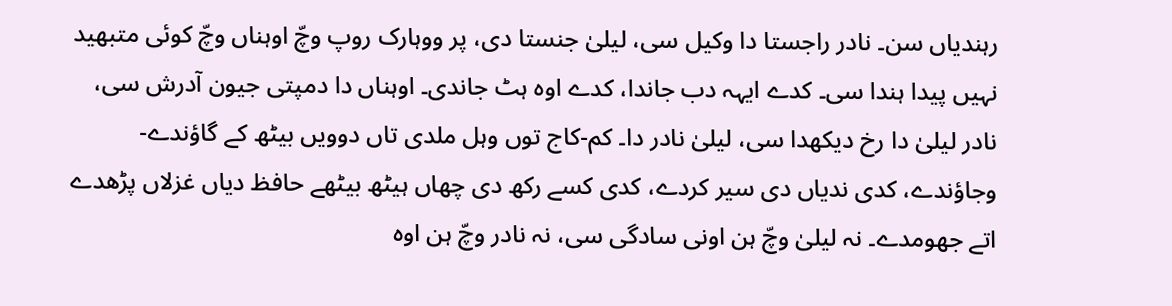رہندیاں سن۔ نادر راجستا دا وکیل سی، لیلیٰ جنستا دی، پر ووہارک روپ وچّ اوہناں وچّ کوئی متبھید نہیں پیدا ہندا سی۔ کدے ایہہ دب جاندا، کدے اوہ ہٹ جاندی۔ اوہناں دا دمپتی جیون آدرش سی، نادر لیلیٰ دا رخ دیکھدا سی، لیلیٰ نادر دا۔ کم-کاج توں وہل ملدی تاں دوویں بیٹھ کے گاؤندے-وجاؤندے، کدی ندیاں دی سیر کردے، کدی کسے رکھ دی چھاں ہیٹھ بیٹھے حافظ دیاں غزلاں پڑھدے اتے جھومدے۔ نہ لیلیٰ وچّ ہن اونی سادگی سی، نہ نادر وچّ ہن اوہ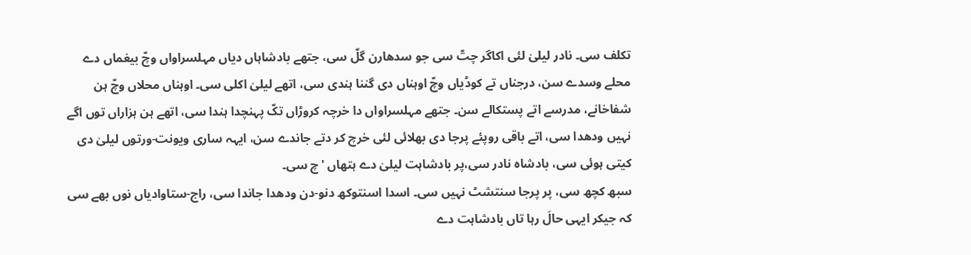تکلف سی۔ نادر لیلیٰ لئی اکاگر چتّ سی جو سدھارن گلّ سی، جتھے بادشاہاں دیاں مہلسراواں وچّ بیغماں دے محلے وسدے سن، درجناں تے کوڈیاں وچّ اوہناں دی گننا ہندی سی، اتھے لیلیٰ اکلی سی۔ اوہناں محلاں وچّ ہن شفاخانے، مدرسے اتے پستکالے سن۔ جتھے مہلسراواں دا خرچہ کروڑاں تکّ پہنچدا ہندا سی، اتھے ہن ہزاراں توں اگے نہیں ودھدا سی، اتے باقی روپئے پرجا دی بھلائی لئی خرچ کر دتے جاندے سن، ایہہ ساری ویونت-ورتوں لیلیٰ دی کیتی ہوئی سی، بادشاہ نادر سی،پر بادشاہت لیلیٰ دے ہتھاں 'چ سی۔
سبھ کچھ سی، پر پرجا سنتشٹ نہیں سی۔ اسدا اسنتوکھ دنو-دن ودھدا جاندا سی، راج-ستاوادیاں نوں بھے سی کہ جیکر ایہی حالَ رہا تاں بادشاہت دے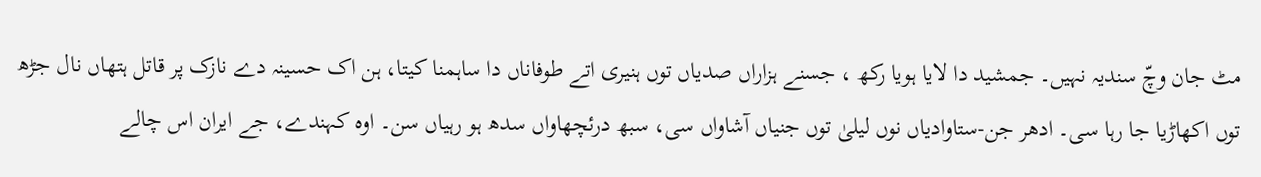مٹ جان وچّ سندیہ نہیں۔ جمشید دا لایا ہویا رکھ ، جسنے ہزاراں صدیاں توں ہنیری اتے طوفاناں دا ساہمنا کیتا، ہن اک حسینہ دے نازک پر قاتل ہتھاں نال جڑھ توں اکھاڑیا جا رہا سی۔ ادھر جن-ستاوادیاں نوں لیلیٰ توں جنیاں آشاواں سی، سبھ درئچھاواں سدھ ہو رہیاں سن۔ اوہ کہندے، جے ایران اس چالے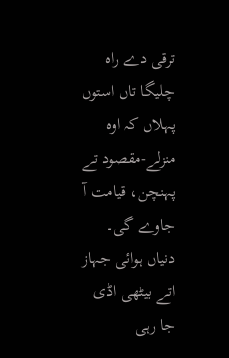ترقی دے راہ چلیگا تاں استوں پہلاں کہ اوہ منزلے-مقصود تے پہنچن، قیامت آ جاوے گی۔ دنیاں ہوائی جہاز اتے بیٹھی اڈی جا رہی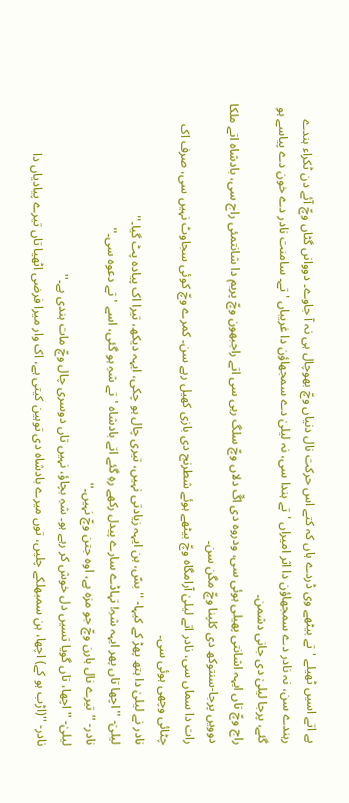ہے اتے اسیں ٹھیلے 'تے بیٹھے وی ڈردے ہاں کہ کتے اس حرکت نال دنیاں وچّ بھوچال ہی نہ آ جاوے۔ دووانں گٹاں وچّ آئے دن ٹکراء ہندے رہندے سن، نہ نادر دے سمجھاؤن دا اثر امیراں 'تے ہندا سی، نہ لیلیٰ دے سمجھاؤن دا غریباں 'تے۔ سامنت نادر دے خون دے پیاسے ہو گئے، پرجا لیلیٰ دی جانی دشمن۔
راج وچّ تاں ایہہ اشانتی پھیلی ہوئی سی، ودروہ دی اگّ دلاں وچّ سلگ رہی سی اتے راجبھون وچّ پریم دا شانتمئی راج سی، بادشاہ اتے ملکا دوویں پرجا-سنتوکھ دی کلپنا وچّ مگن سن۔
رات دا سماں سی، نادر اتے لیلیٰ آرامگاہ وچّ بیٹھے ہوئے شطرنج دی بازی کھیل رہے سن۔ کمرے وچّ کوئی سجاوٹ نہیں سی، صرف اک چٹائی وچھی ہوئی سی۔
نادر نے لیلیٰ دا ہتھ پھڑ کے کیہا- ''بسّ، ہن ایہہ زیادتی نہیں، تیری چال ہو چکی، ایہہ دیکھ، تیرا اک پیادہ پٹ گیا۔''
لیلیٰ- ''اچھا تاں پھر ایہہ شہِ! تہاڈے سارے پیدل رکھے رہِ گئے اتے بادشاہ 'تے شہِ ہو گئی، اسے 'تے دعوہ سی۔''
نادر- ''تیرے نال ہارن وچّ جو مزہ ہے، اوہ جتن وچّ نہیں۔''
لیلیٰ- ''اچھا، تاں گویا تسیں دل خوش کر رہے ہو۔ شہِ بچاؤ، نہیں تاں دوسری چال وچّ مات ہندی ہے۔''
نادر- ''(اڑب ہو کے) اچھا، ہن سمبھلکے چلیں، توں میرے بادشاہ دی توہین کیتی ہے، اک وار میرا فرضی اٹھیا تاں تیرے پیادیاں دا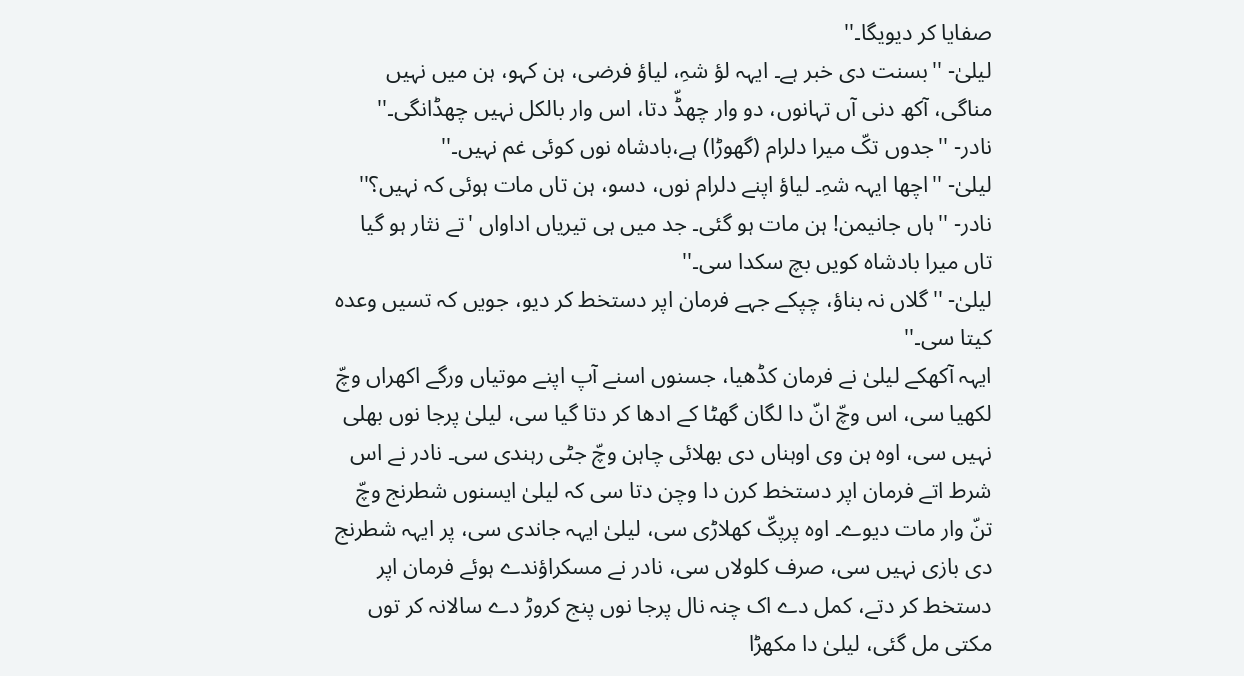صفایا کر دیویگا۔''
لیلیٰ- ''بسنت دی خبر ہے۔ ایہہ لؤ شہِ، لیاؤ فرضی، ہن کہو، ہن میں نہیں مناگی، آکھ دنی آں تہانوں، دو وار چھڈّ دتا، اس وار بالکل نہیں چھڈانگی۔''
نادر- ''جدوں تکّ میرا دلرام (گھوڑا) ہے،بادشاہ نوں کوئی غم نہیں۔''
لیلیٰ- ''اچھا ایہہ شہِ۔ لیاؤ اپنے دلرام نوں، دسو، ہن تاں مات ہوئی کہ نہیں؟''
نادر- ''ہاں جانیمن! ہن مات ہو گئی۔ جد میں ہی تیریاں اداواں 'تے نثار ہو گیا تاں میرا بادشاہ کویں بچ سکدا سی۔''
لیلیٰ- ''گلاں نہ بناؤ، چپکے جہے فرمان اپر دستخط کر دیو، جویں کہ تسیں وعدہ کیتا سی۔''
ایہہ آکھکے لیلیٰ نے فرمان کڈھیا، جسنوں اسنے آپ اپنے موتیاں ورگے اکھراں وچّ لکھیا سی، اس وچّ انّ دا لگان گھٹا کے ادھا کر دتا گیا سی، لیلیٰ پرجا نوں بھلی نہیں سی، اوہ ہن وی اوہناں دی بھلائی چاہن وچّ جٹی رہندی سی۔ نادر نے اس شرط اتے فرمان اپر دستخط کرن دا وچن دتا سی کہ لیلیٰ ایسنوں شطرنج وچّ تنّ وار مات دیوے۔ اوہ پرپکّ کھلاڑی سی، لیلیٰ ایہہ جاندی سی، پر ایہہ شطرنج دی بازی نہیں سی، صرف کلولاں سی، نادر نے مسکراؤندے ہوئے فرمان اپر دستخط کر دتے، کمل دے اک چنہ نال پرجا نوں پنج کروڑ دے سالانہ کر توں مکتی مل گئی، لیلیٰ دا مکھڑا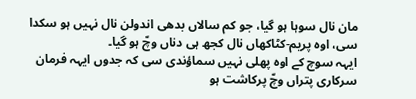مان نال سوہا ہو گیا، جو کم سالاں بدھی اندولن نال نہیں ہو سکدا سی، اوہ پریم-کٹاکھاں نال کجھ ہی دناں وچّ ہو گیا۔
ایہہ سوچ کے اوہ پھلی نہیں سماؤندی سی کہ جدوں ایہہ فرمان سرکاری پتراں وچّ پرکاشت ہو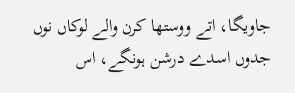جاویگا، اتے ووستھا کرن والے لوکاں نوں جدوں اسدے درشن ہونگے، اس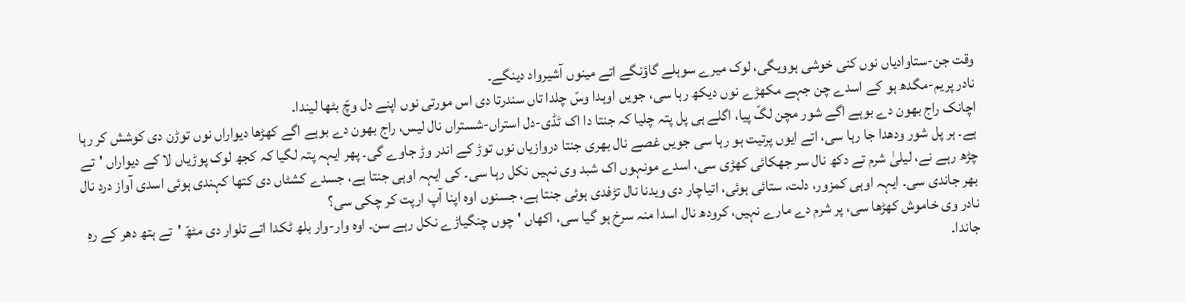وقت جن-ستاوادیاں نوں کنی خوشی ہوویگی، لوک میرے سوہلے گاؤنگے اتے مینوں آشیرواد دینگے۔
نادر پریم-مگدھ ہو کے اسدے چن جہے مکھڑے نوں دیکھ رہا سی، جویں اوہدا وسّ چلدا تاں سندرتا دی اس مورتی نوں اپنے دل وچّ بٹھا لیندا۔
اچانک راج بھون دے بوہے اگے شور مچن لگّ پیا، اگلے ہی پل پتہ چلیا کہ جنتا دا اک ٹڈی-دل استراں-شستراں نال لیس، راج بھون دے بوہے اگے کھڑھا دیواراں نوں توڑن دی کوشش کر رہا ہے۔ ہر پل شور ودھدا جا رہا سی، اتے ایوں پرتیت ہو رہا سی جویں غصے نال بھری جنتا دروازیاں نوں توڑ کے اندر وڑ جاوے گی۔ پھر ایہہ پتہ لگیا کہ کجھ لوک پوڑیاں لا کے دیواراں 'تے چڑھ رہے نے، لیلیٰ شرم تے دکھ نال سر جھکائی کھڑی سی، اسدے مونہوں اک شبد وی نہیں نکل رہا سی۔ کی ایہہ اوہی جنتا ہے، جسدے کشٹاں دی کتھا کہندی ہوئی اسدی آواز درد نال بھر جاندی سی۔ ایہہ اوہی کمزور، دلت، ستائی ہوئی، اتیاچار دی ویدنا نال تڑفدی ہوئی جنتا ہے، جسنوں اوہ اپنا آپ ارپت کر چکی سی؟
نادر وی خاموش کھڑھا سی، پر شرم دے مارے نہیں، کرودھ نال اسدا منہ سرخ ہو گیا سی، اکھاں 'چوں چنگیاڑے نکل رہے سن۔ اوہ وار-وار بلھ ٹکدا اتے تلوار دی مٹھّ 'تے ہتھ دھر کے رہِ جاندا۔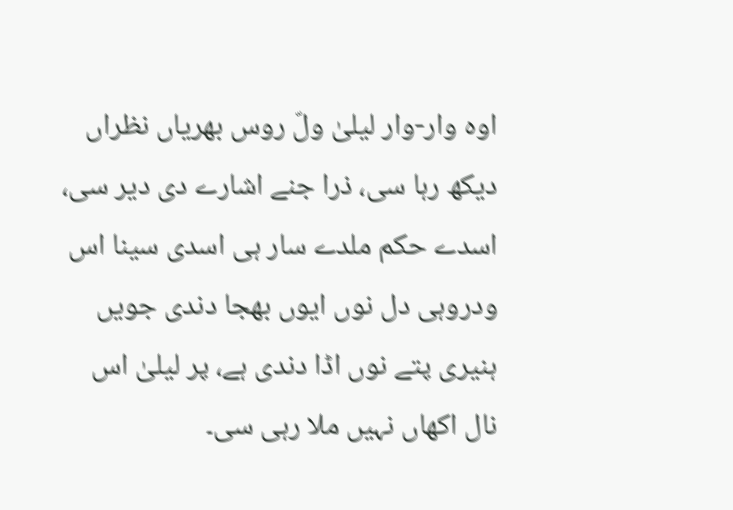اوہ وار-وار لیلیٰ ولّ روس بھریاں نظراں دیکھ رہا سی، ذرا جنے اشارے دی دیر سی، اسدے حکم ملدے سار ہی اسدی سینا اس ودروہی دل نوں ایوں بھجا دندی جویں ہنیری پتے نوں اڈا دندی ہے، پر لیلیٰ اس نال اکھاں نہیں ملا رہی سی۔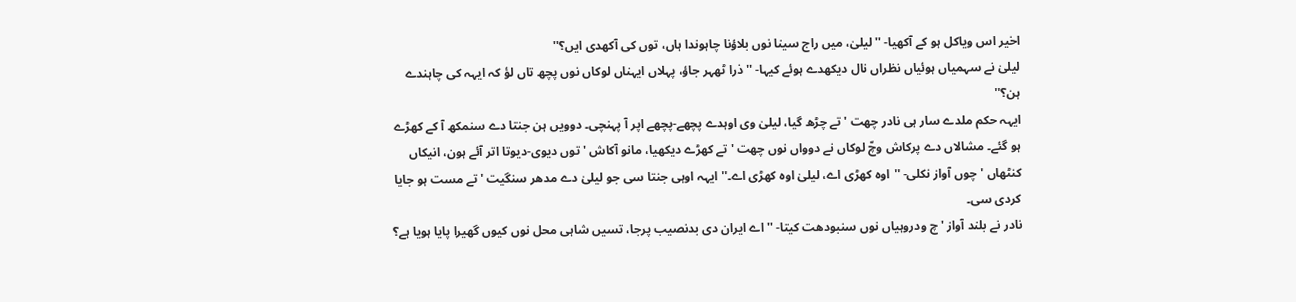اخیر اس ویاکل ہو کے آکھیا- ''لیلیٰ، میں راج سینا نوں بلاؤنا چاہوندا ہاں، توں کی آکھدی ایں؟''
لیلیٰ نے سہمیاں ہوئیاں نظراں نال دیکھدے ہوئے کیہا- ''ذرا ٹھہر جاؤ، پہلاں ایہناں لوکاں نوں پچھ تاں لؤ کہ ایہہ کی چاہندے ہن؟''
ایہہ حکم ملدے سار ہی نادر چھت 'تے چڑھ گیا، لیلیٰ وی اوہدے پچھے-پچھے اپر آ پہنچی۔ دوویں ہن جنتا دے سنمکھ آ کے کھڑے ہو گئے۔ مشالاں دے پرکاش وچّ لوکاں نے دوواں نوں چھت 'تے کھڑے دیکھیا، مانو آکاش 'توں دیوی-دیوتا اتر آئے ہون، انیکاں کنٹھاں 'چوں آواز نکلی- ''اوہ کھڑی اے، لیلیٰ اوہ کھڑی اے۔'' ایہہ اوہی جنتا سی جو لیلیٰ دے مدھر سنگیت 'تے مست ہو جایا کردی سی۔
نادر نے بلند آواز 'چ ودروہیاں نوں سنبودھت کیتا- '' اے ایران دی بدنصیب پرجا، تسیں شاہی محل نوں کیوں گھیرا پایا ہویا ہے؟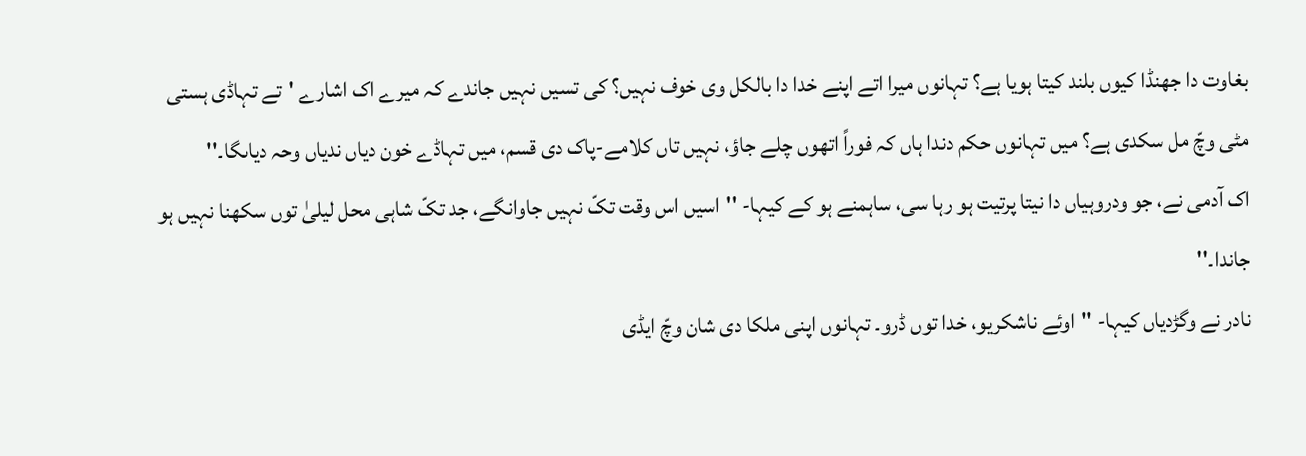بغاوت دا جھنڈا کیوں بلند کیتا ہویا ہے؟ تہانوں میرا اتے اپنے خدا دا بالکل وی خوف نہیں؟ کی تسیں نہیں جاندے کہ میرے اک اشارے 'تے تہاڈی ہستی مٹی وچّ مل سکدی ہے؟ میں تہانوں حکم دندا ہاں کہ فوراً اتھوں چلے جاؤ، نہیں تاں کلامے-پاک دی قسم، میں تہاڈے خون دیاں ندیاں وحہ دیاںگا۔''
اک آدمی نے، جو ودروہیاں دا نیتا پرتیت ہو رہا سی، ساہمنے ہو کے کیہا- ''اسیں اس وقت تکّ نہیں جاوانگے، جد تکّ شاہی محل لیلیٰ توں سکھنا نہیں ہو جاندا۔''
نادر نے وگڑدیاں کیہا- ''اوئے ناشکریو، خدا توں ڈرو۔ تہانوں اپنی ملکا دی شان وچّ ایڈی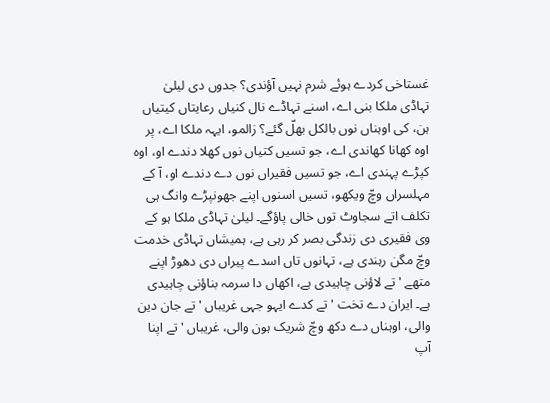غستاخی کردے ہوئے شرم نہیں آؤندی؟ جدوں دی لیلیٰ تہاڈی ملکا بنی اے، اسنے تہاڈے نال کنیاں رعایتاں کیتیاں ہن، کی اوہناں نوں بالکل بھلّ گئے؟ زالمو، ایہہ ملکا اے، پر اوہ کھانا کھاندی اے، جو تسیں کتیاں نوں کھلا دندے او، اوہ کپڑے پہندی اے، جو تسیں فقیراں نوں دے دندے او، آ کے مہلسراں وچّ ویکھو، تسیں اسنوں اپنے جھونپڑے وانگ ہی تکلف اتے سجاوٹ توں خالی پاؤگے۔ لیلیٰ تہاڈی ملکا ہو کے وی فقیری دی زندگی بصر کر رہی ہے، ہمیشاں تہاڈی خدمت وچّ مگن رہندی ہے، تہانوں تاں اسدے پیراں دی دھوڑ اپنے متھے 'تے لاؤنی چاہیدی ہے، اکھاں دا سرمہ بناؤنی چاہیدی ہے۔ ایران دے تخت 'تے کدے ایہو جہی غریباں 'تے جان دین والی، اوہناں دے دکھ وچّ شریک ہون والی، غریباں 'تے اپنا آپ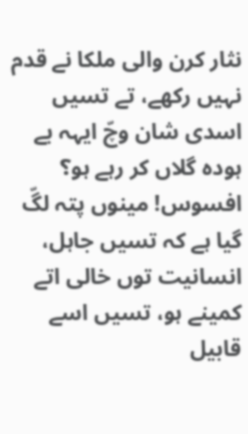نثار کرن والی ملکا نے قدم نہیں رکھے، تے تسیں اسدی شان وچّ ایہہ بے ہودہ گلاں کر رہے ہو؟ افسوس! مینوں پتہ لگّ گیا ہے کہ تسیں جاہل، انسانیت توں خالی اتے کمینے ہو، تسیں اسے قابیل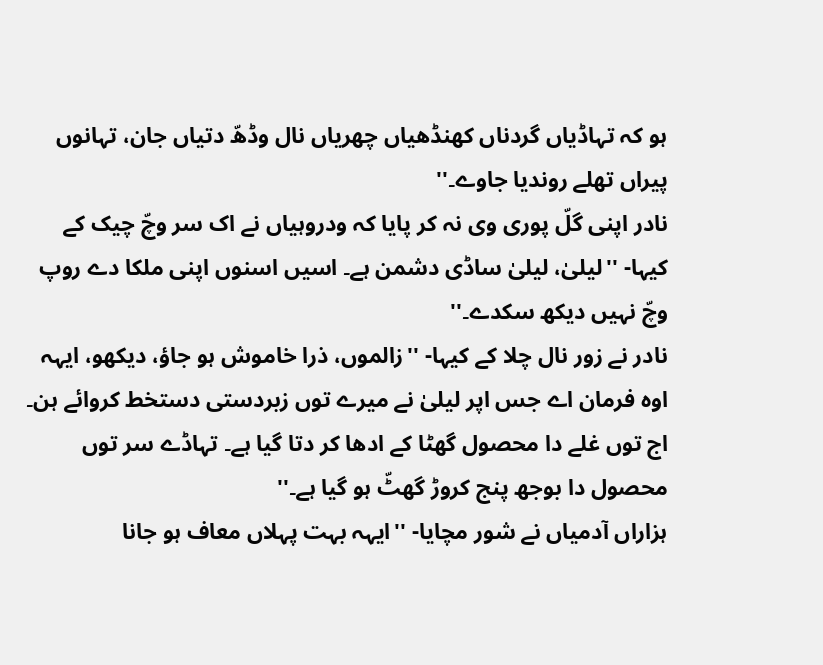ہو کہ تہاڈیاں گردناں کھنڈھیاں چھریاں نال وڈھّ دتیاں جان، تہانوں پیراں تھلے روندیا جاوے۔''
نادر اپنی گلّ پوری وی نہ کر پایا کہ ودروہیاں نے اک سر وچّ چیک کے کیہا- ''لیلیٰ، لیلیٰ ساڈی دشمن ہے۔ اسیں اسنوں اپنی ملکا دے روپ وچّ نہیں دیکھ سکدے۔''
نادر نے زور نال چلا کے کیہا- ''زالموں، ذرا خاموش ہو جاؤ، دیکھو، ایہہ اوہ فرمان اے جس اپر لیلیٰ نے میرے توں زبردستی دستخط کروائے ہن۔ اج توں غلے دا محصول گھٹا کے ادھا کر دتا گیا ہے۔ تہاڈے سر توں محصول دا بوجھ پنج کروڑ گھٹّ ہو گیا ہے۔''
ہزاراں آدمیاں نے شور مچایا- ''ایہہ بہت پہلاں معاف ہو جانا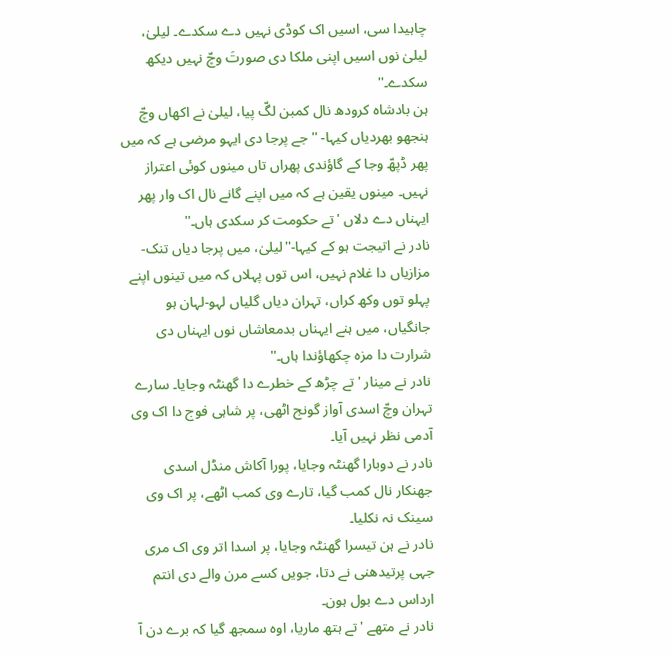چاہیدا سی، اسیں اک کوڈی نہیں دے سکدے۔ لیلیٰ، لیلیٰ نوں اسیں اپنی ملکا دی صورتَ وچّ نہیں دیکھ سکدے۔''
ہن بادشاہ کرودھ نال کمبن لگّ پیا، لیلیٰ نے اکھاں وچّ ہنجھو بھردیاں کیہا- ''جے پرجا دی ایہو مرضی ہے کہ میں پھر ڈپھّ وجا کے گاؤندی پھراں تاں مینوں کوئی اعتراز نہیں۔ مینوں یقین ہے کہ میں اپنے گانے نال اک وار پھر ایہناں دے دلاں 'تے حکومت کر سکدی ہاں۔''
نادر نے اتیجت ہو کے کیہا-''لیلیٰ، میں پرجا دیاں تنک-مزازیاں دا غلام نہیں، اس توں پہلاں کہ میں تینوں اپنے پہلو توں وکھ کراں، تہران دیاں گلیاں لہو-لہان ہو جانگیاں، میں ہنے ایہناں بدمعاشاں نوں ایہناں دی شرارت دا مزہ چکھاؤندا ہاں۔''
نادر نے مینار 'تے چڑھ کے خطرے دا گھنٹہ وجایا۔ سارے تہران وچّ اسدی آواز گونج اٹھی، پر شاہی فوج دا اک وی آدمی نظر نہیں آیا۔
نادر نے دوبارا گھنٹہ وجایا، پورا آکاش منڈل اسدی جھنکار نال کمب گیا، تارے وی کمب اٹھے، پر اک وی سینک نہ نکلیا۔
نادر نے ہن تیسرا گھنٹہ وجایا، پر اسدا اتر وی اک مری جہی پرتیدھنی نے دتا، جویں کسے مرن والے دی انتم ارداس دے بول ہون۔
نادر نے متھے 'تے ہتھ ماریا، اوہ سمجھ گیا کہ برے دن آ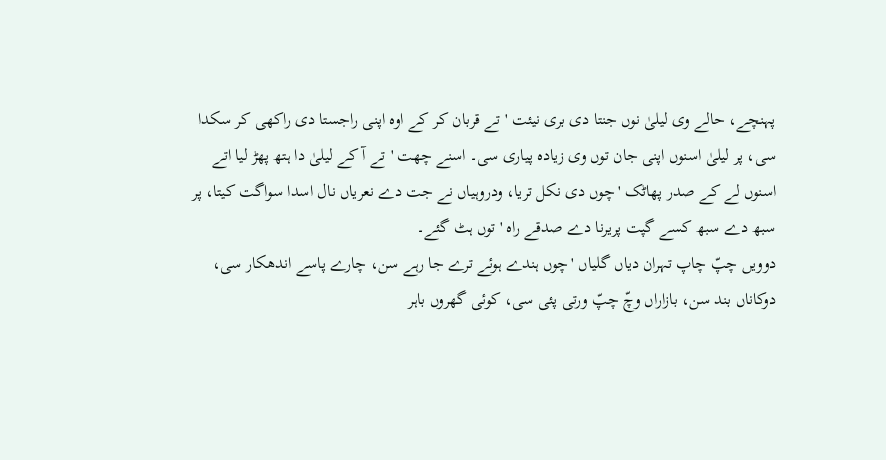پہنچے، حالے وی لیلیٰ نوں جنتا دی بری نیئت 'تے قربان کر کے اوہ اپنی راجستا دی راکھی کر سکدا سی، پر لیلیٰ اسنوں اپنی جان توں وی زیادہ پیاری سی۔ اسنے چھت 'تے آ کے لیلیٰ دا ہتھ پھڑ لیا اتے اسنوں لے کے صدر پھاٹک 'چوں دی نکل تریا، ودروہیاں نے جت دے نعریاں نال اسدا سواگت کیتا، پر سبھ دے سبھ کسے گپت پریرنا دے صدقے راہ 'توں ہٹ گئے۔
دوویں چپّ چاپ تہران دیاں گلیاں 'چوں ہندے ہوئے ترے جا رہے سن، چارے پاسے اندھکار سی، دوکاناں بند سن، بازاراں وچّ چپّ ورتی پئی سی، کوئی گھروں باہر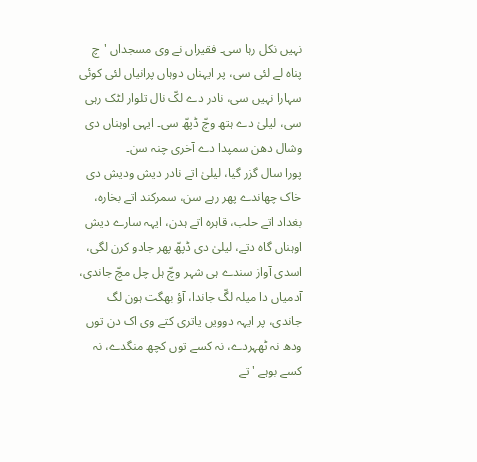نہیں نکل رہا سی۔ فقیراں نے وی مسجداں 'چ پناہ لے لئی سی، پر ایہناں دوہاں پرانیاں لئی کوئی سہارا نہیں سی، نادر دے لکّ نال تلوار لٹک رہی سی، لیلیٰ دے ہتھ وچّ ڈپھّ سی۔ ایہی اوہناں دی وشال دھن سمپدا دے آخری چنہ سن۔
پورا سال گزر گیا، لیلیٰ اتے نادر دیش ودیش دی خاک چھاندے پھر رہے سن، سمرکند اتے بخارہ، بغداد اتے حلب، قاہرہ اتے ہدن، ایہہ سارے دیش اوہناں گاہ دتے، لیلیٰ دی ڈپھّ پھر جادو کرن لگی، اسدی آواز سندے ہی شہر وچّ ہل چل مچّ جاندی، آدمیاں دا میلہ لگّ جاندا، آؤ بھگت ہون لگ جاندی، پر ایہہ دوویں یاتری کتے وی اک دن توں ودھ نہ ٹھہردے، نہ کسے توں کچھ منگدے، نہ کسے بوہے 'تے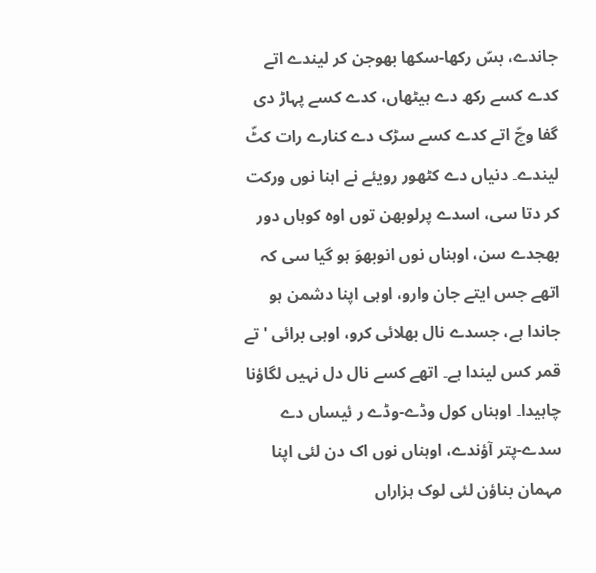جاندے، بسّ رکھا-سکھا بھوجن کر لیندے اتے کدے کسے رکھ دے ہیٹھاں، کدے کسے پہاڑ دی گفا وچّ اتے کدے کسے سڑک دے کنارے رات کٹّ لیندے۔ دنیاں دے کٹھور رویئے نے اہنا نوں ورکت کر دتا سی، اسدے پرلوبھن توں اوہ کوہاں دور بھجدے سن، اوہناں نوں انوبھوَ ہو گیا سی کہ اتھے جس ایتے جان وارو، اوہی اپنا دشمن ہو جاندا ہے، جسدے نال بھلائی کرو، اوہی برائی 'تے قمر کس لیندا ہے۔ اتھے کسے نال دل نہیں لگاؤنا چاہیدا۔ اوہناں کول وڈے-وڈے ر ئیساں دے سدے-پتر آؤندے، اوہناں نوں اک دن لئی اپنا مہمان بناؤن لئی لوک ہزاراں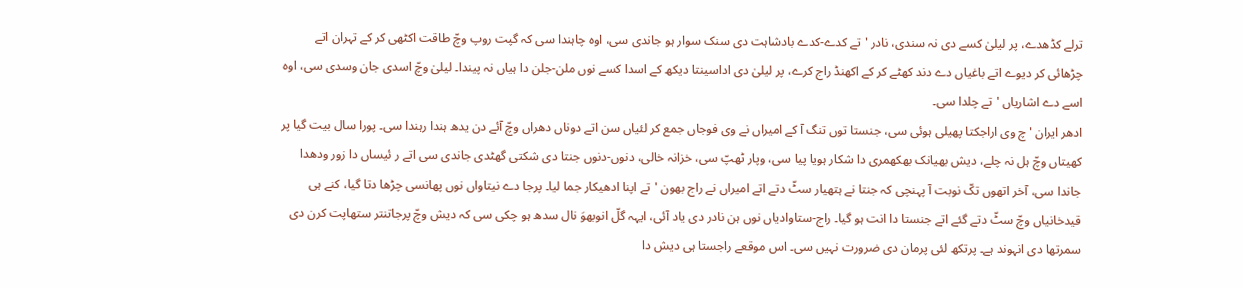ترلے کڈھدے، پر لیلیٰ کسے دی نہ سندی، نادر 'تے کدے-کدے بادشاہت دی سنک سوار ہو جاندی سی، اوہ چاہندا سی کہ گپت روپ وچّ طاقت اکٹھی کر کے تہران اتے چڑھائی کر دیوے اتے باغیاں دے دند کھٹے کر کے اکھنڈ راج کرے، پر لیلیٰ دی اداسینتا دیکھ کے اسدا کسے نوں ملن-جلن دا ہیاں نہ پیندا۔ لیلیٰ وچّ اسدی جان وسدی سی، اوہ اسے دے اشاریاں 'تے چلدا سی۔
ادھر ایران 'چ وی اراجکتا پھیلی ہوئی سی، جنستا توں تنگ آ کے امیراں نے وی فوجاں جمع کر لئیاں سن اتے دوناں دھراں وچّ آئے دن یدھ ہندا رہندا سی۔ پورا سال بیت گیا پر کھیتاں وچّ ہل نہ چلے، دیش بھیانک بھکھمری دا شکار ہویا پیا سی، وپار ٹھپّ سی، خزانہ خالی، دنوں-دنوں جنتا دی شکتی گھٹدی جاندی سی اتے ر ئیساں دا زور ودھدا جاندا سی، آخر اتھوں تکّ نوبت آ پہنچی کہ جنتا نے ہتھیار سٹّ دتے اتے امیراں نے راج بھون 'تے اپنا ادھیکار جما لیا۔ پرجا دے نیتاواں نوں پھانسی چڑھا دتا گیا، کنے ہی قیدخانیاں وچّ سٹّ دتے گئے اتے جنستا دا انت ہو گیا۔ راج-ستاوادیاں نوں ہن نادر دی یاد آئی، ایہہ گلّ انوبھوَ نال سدھ ہو چکی سی کہ دیش وچّ پرجاتنتر ستھاپت کرن دی سمرتھا دی انہوند ہے۔ پرتکھ لئی پرمان دی ضرورت نہیں سی۔ اس موقعے راجستا ہی دیش دا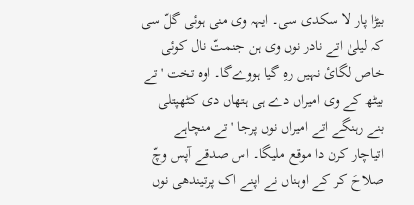بیڑا پار لا سکدی سی۔ ایہہ وی منی ہوئی گلّ سی کہ لیلیٰ اتے نادر نوں وی ہن جنمتّ نال کوئی خاص لگائ نہیں رہِ گیا ہووےگا۔ اوہ تخت 'تے بیٹھ کے وی امیراں دے ہی ہتھاں دی کٹھپتلی بنے رہنگے اتے امیراں نوں پرجا 'تے منچاہے اتیاچار کرن دا موقع ملیگا۔ اس صدقے آپس وچّ صلاحَ کر کے اوہناں نے اپنے اک پرتیندھی نوں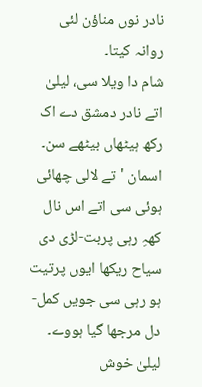نادر نوں مناؤن لئی روانہ کیتا۔
شام دا ویلا سی، لیلیٰ اتے نادر دمشق دے اک رکھ ہیٹھاں بیٹھے سن۔ اسمان 'تے لالی چھائی ہوئی سی اتے اس نال کھہِ رہی پربت-لڑی دی سیاح ریکھا ایوں پرتیت ہو رہی سی جویں کمل-دل مرجھا گیا ہووے۔ لیلیٰ خوش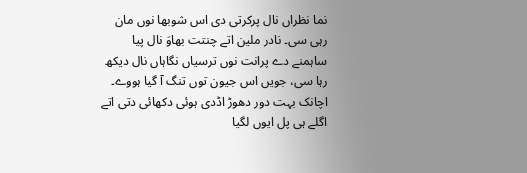نما نظراں نال پرکرتی دی اس شوبھا نوں مان رہی سی۔ نادر ملین اتے چنتت بھاوَ نال پیا ساہمنے دے پرانت نوں ترسیاں نگاہاں نال دیکھ رہا سی، جویں اس جیون توں تنگ آ گیا ہووے۔
اچانک بہت دور دھوڑ اڈدی ہوئی دکھائی دتی اتے اگلے ہی پل ایوں لگیا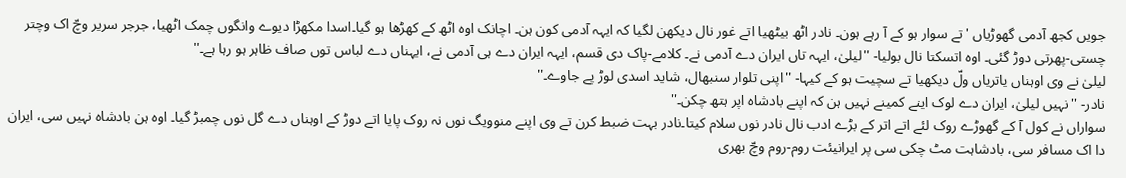جویں کجھ آدمی گھوڑیاں 'تے سوار ہو کے آ رہے ہون۔ نادر اٹھ بیٹھیا اتے غور نال دیکھن لگیا کہ ایہہ آدمی کون ہن۔ اچانک اوہ اٹھ کے کھڑھا ہو گیا۔اسدا مکھڑا دیوے وانگوں چمک اٹھیا، جرجر سریر وچّ اک وچتر چستی-پھرتی دوڑ گئی۔ اوہ اتسکتا نال بولیا- ''لیلیٰ، ایہہ تاں ایران دے آدمی نے۔ کلامے-پاک دی قسم، ایہہ ایران دے ہی آدمی نے، ایہناں دے لباس توں صاف ظاہر ہو رہا ہے۔''
لیلیٰ نے وی اوہناں یاتریاں ولّ دیکھیا تے سچیت ہو کے کیہا- ''اپنی تلوار سنبھال، شاید اسدی لوڑ پے جاوے۔''
نادر- ''نہیں لیلیٰ، ایران دے لوک اینے کمینے نہیں ہن کہ اپنے بادشاہ اپر ہتھ چکن۔''
سواراں نے کول آ کے گھوڑے روک لئے اتے اتر کے بڑے ادب نال نادر نوں سلام کیتا۔نادر بہت ضبط کرن تے وی اپنے منوویگ نوں نہ روک پایا اتے دوڑ کے اوہناں دے گل نوں چمبڑ گیا۔ اوہ ہن بادشاہ نہیں سی، ایران دا اک مسافر سی، بادشاہت مٹ چکی سی پر ایرانیئت روم-روم وچّ بھری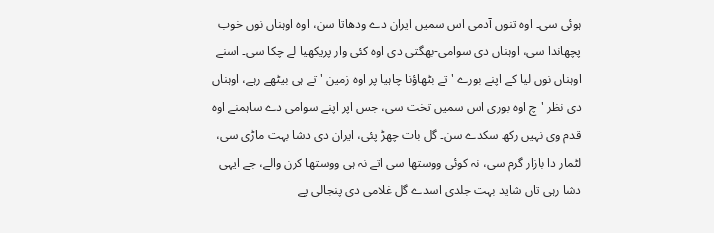ہوئی سی۔ اوہ تنوں آدمی اس سمیں ایران دے ودھاتا سن، اوہ اوہناں نوں خوب پچھاندا سی، اوہناں دی سوامی-بھگتی دی اوہ کئی وار پریکھیا لے چکا سی۔ اسنے اوہناں نوں لیا کے اپنے بورے 'تے بٹھاؤنا چاہیا پر اوہ زمین 'تے ہی بیٹھے رہے، اوہناں دی نظر 'چ اوہ بوری اس سمیں تخت سی، جس اپر اپنے سوامی دے ساہمنے اوہ قدم وی نہیں رکھ سکدے سن۔ گل بات چھڑ پئی، ایران دی دشا بہت ماڑی سی، لٹمار دا بازار گرم سی، نہ کوئی ووستھا سی اتے نہ ہی ووستھا کرن والے، جے ایہی دشا رہی تاں شاید بہت جلدی اسدے گل غلامی دی پنجالی پے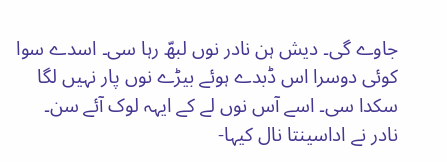جاوے گی۔ دیش ہن نادر نوں لبھّ رہا سی۔ اسدے سوا کوئی دوسرا اس ڈبدے ہوئے بیڑے نوں پار نہیں لگا سکدا سی۔ اسے آس نوں لے کے ایہہ لوک آئے سن۔
نادر نے اداسینتا نال کیہا-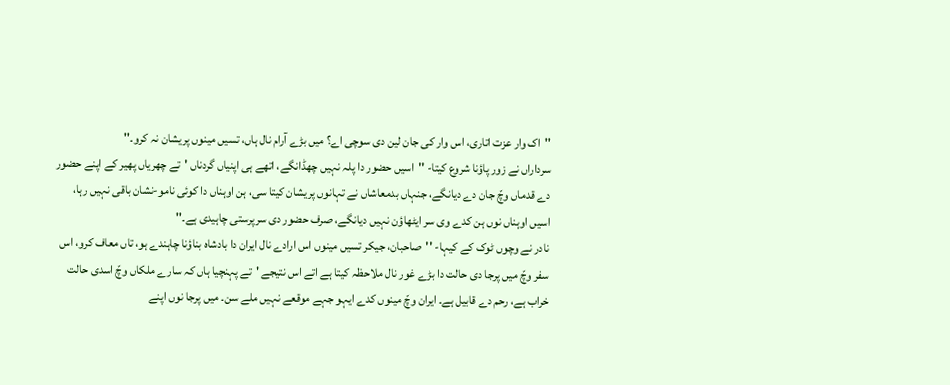''اک وار عزت اتاری، اس وار کی جان لین دی سوچی اے؟ میں بڑے آرام نال ہاں، تسیں مینوں پریشان نہ کرو۔''
سرداراں نے زور پاؤنا شروع کیتا- ''اسیں حضور دا پلہ نہیں چھڈانگے، اتھے ہی اپنیاں گردناں 'تے چھریاں پھیر کے اپنے حضور دے قدماں وچّ جان دے دیانگے، جنہاں بدمعاشاں نے تہانوں پریشان کیتا سی، ہن اوہناں دا کوئی نامو-نشان باقی نہیں رہا، اسیں اوہناں نوں ہن کدے وی سر ایٹھاؤن نہیں دیانگے، صرف حضور دی سرپرستی چاہیدی ہے۔''
نادر نے وچوں ٹوک کے کیہا- ''صاحبان، جیکر تسیں مینوں اس ارادے نال ایران دا بادشاہ بناؤنا چاہندے ہو، تاں معاف کرو، اس سفر وچّ میں پرجا دی حالت دا بڑے غور نال ملاحظہ کیتا ہے اتے اس نتیجے 'تے پہنچیا ہاں کہ سارے ملکاں وچّ اسدی حالت خراب ہے، رحم دے قابیل ہے۔ ایران وچّ مینوں کدے ایہو جہے موقعے نہیں ملے سن۔ میں پرجا نوں اپنے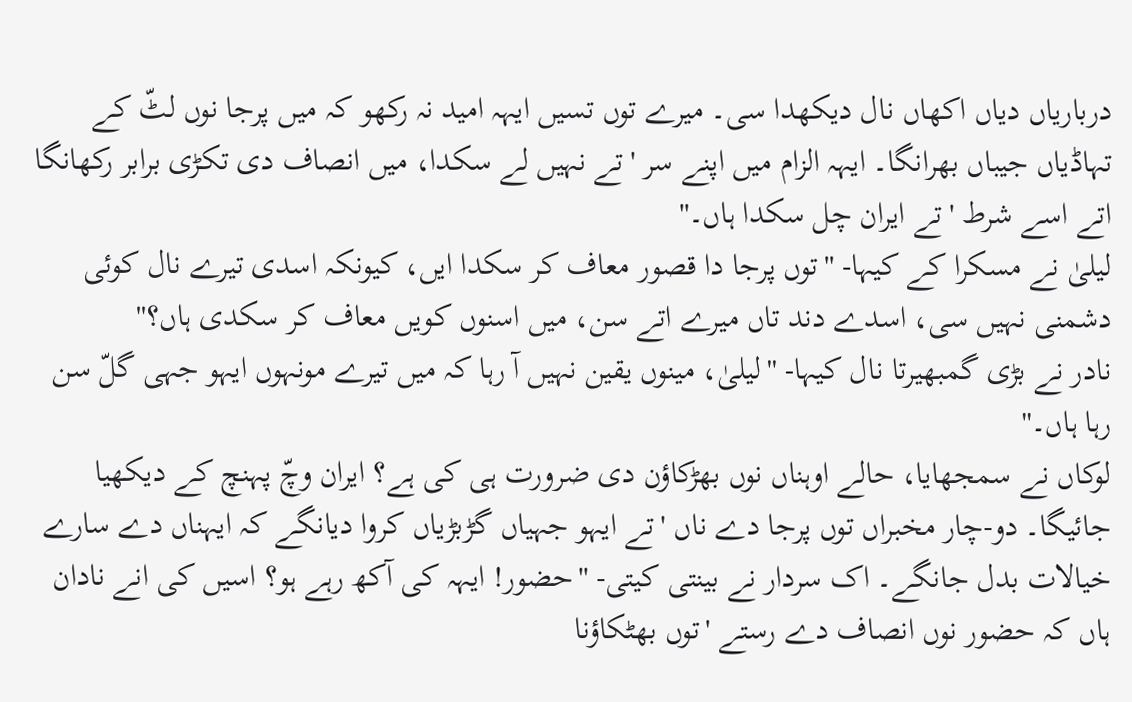درباریاں دیاں اکھاں نال دیکھدا سی۔ میرے توں تسیں ایہہ امید نہ رکھو کہ میں پرجا نوں لٹّ کے تہاڈیاں جیباں بھرانگا۔ ایہہ الزام میں اپنے سر 'تے نہیں لے سکدا، میں انصاف دی تکڑی برابر رکھانگا اتے اسے شرط 'تے ایران چل سکدا ہاں۔''
لیلیٰ نے مسکرا کے کیہا- ''توں پرجا دا قصور معاف کر سکدا ایں، کیونکہ اسدی تیرے نال کوئی دشمنی نہیں سی، اسدے دند تاں میرے اتے سن، میں اسنوں کویں معاف کر سکدی ہاں؟''
نادر نے بڑی گمبھیرتا نال کیہا- ''لیلیٰ، مینوں یقین نہیں آ رہا کہ میں تیرے مونہوں ایہو جہی گلّ سن رہا ہاں۔''
لوکاں نے سمجھایا، حالے اوہناں نوں بھڑکاؤن دی ضرورت ہی کی ہے؟ ایران وچّ پہنچ کے دیکھیا جائیگا۔ دو-چار مخبراں توں پرجا دے ناں 'تے ایہو جہیاں گڑبڑیاں کروا دیانگے کہ ایہناں دے سارے خیالات بدل جانگے۔ اک سردار نے بینتی کیتی- ''حضور! ایہہ کی آکھ رہے ہو؟ اسیں کی انے نادان ہاں کہ حضور نوں انصاف دے رستے 'توں بھٹکاؤنا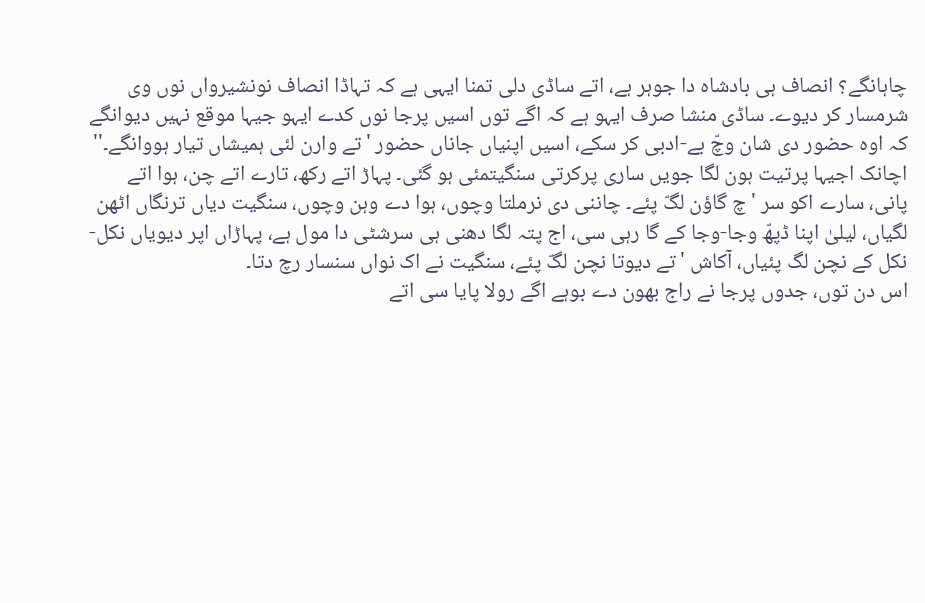چاہانگے؟ انصاف ہی بادشاہ دا جوہر ہے، اتے ساڈی دلی تمنا ایہی ہے کہ تہاڈا انصاف نونشیرواں نوں وی شرمسار کر دیوے۔ ساڈی منشا صرف ایہو ہے کہ اگے توں اسیں پرجا نوں کدے ایہو جیہا موقع نہیں دیوانگے کہ اوہ حضور دی شان وچّ بے-ادبی کر سکے، اسیں اپنیاں جاناں حضور 'تے وارن لئی ہمیشاں تیار ہووانگے۔''
اچانک اجیہا پرتیت ہون لگا جویں ساری پرکرتی سنگیتمئی ہو گئی۔ پہاڑ اتے رکھ، تارے اتے چن، ہوا اتے پانی، سارے اکو سر 'چ گاؤن لگّ پئے۔ چاننی دی نرملتا وچوں، ہوا دے وہن وچوں، سنگیت دیاں ترنگاں اٹھن لگیاں، لیلیٰ اپنا ڈپھّ وجا-وجا کے گا رہی سی، اج پتہ لگا دھنی ہی سرشٹی دا مول ہے، پہاڑاں اپر دیویاں نکل-نکل کے نچن لگ پئیاں، آکاش 'تے دیوتا نچن لگّ پئے، سنگیت نے اک نواں سنسار رچ دتا۔
اس دن توں، جدوں پرجا نے راج بھون دے بوہے اگے رولا پایا سی اتے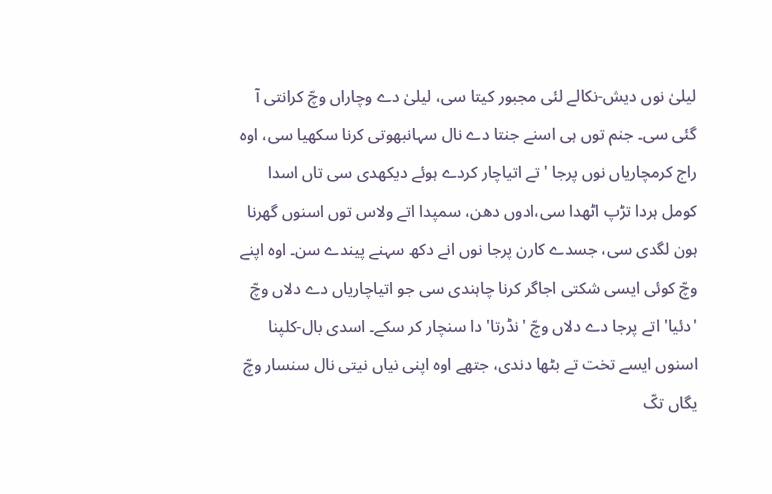لیلیٰ نوں دیش-نکالے لئی مجبور کیتا سی، لیلیٰ دے وچاراں وچّ کرانتی آ گئی سی۔ جنم توں ہی اسنے جنتا دے نال سہانبھوتی کرنا سکھیا سی، اوہ راج کرمچاریاں نوں پرجا 'تے اتیاچار کردے ہوئے دیکھدی سی تاں اسدا کومل ہردا تڑپ اٹھدا سی،ادوں دھن، سمپدا اتے ولاس توں اسنوں گھرنا ہون لگدی سی، جسدے کارن پرجا نوں انے دکھ سہنے پیندے سن۔ اوہ اپنے وچّ کوئی ایسی شکتی اجاگر کرنا چاہندی سی جو اتیاچاریاں دے دلاں وچّ 'دئیا' اتے پرجا دے دلاں وچّ 'نڈرتا' دا سنچار کر سکے۔ اسدی بال-کلپنا اسنوں ایسے تخت تے بٹھا دندی، جتھے اوہ اپنی نیاں نیتی نال سنسار وچّ یگاں تکّ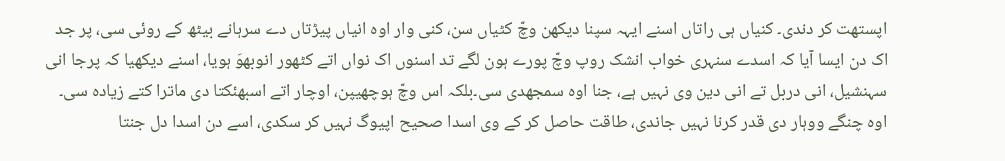اپستھت کر دندی۔ کنیاں ہی راتاں اسنے ایہہ سپنا دیکھن وچّ کٹیاں سن، کنی وار اوہ انیاں پیڑتاں دے سرہانے بیٹھ کے روئی سی، پر جد اک دن ایسا آیا کہ اسدے سنہری خواب انشک روپ وچّ پورے ہون لگے تد اسنوں اک نواں اتے کٹھور انوبھوَ ہویا، اسنے دیکھیا کہ پرجا انی سہنشیل، انی دربل تے انی دین وی نہیں ہے، جنا اوہ سمجھدی سی۔بلکہ اس وچّ ہوچھیپن، اوچار اتے اسبھئکتا دی ماترا کتے زیادہ سی۔ اوہ چنگے ووہار دی قدر کرنا نہیں جاندی، طاقت حاصل کر کے وی اسدا صحیح اپیوگ نہیں کر سکدی، اسے دن اسدا دل جنتا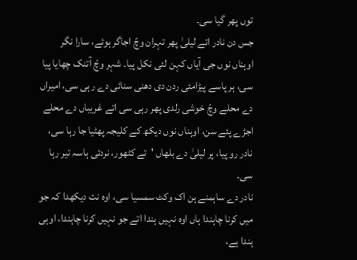توں پھر گیا سی۔
جس دن نادر اتے لیلیٰ پھر تہران وچّ اجاگر ہوئے، سارا نگر اوہناں نوں جی آیاں کہن لئی نکل پیا۔ شہر وچّ آتنک چھایا پیا سی، ہر پاسے پیڑامئی ردن دی دھنی سنائی دے رہی سی، امیراں دے محلے وچّ خوشی رلدی پھر رہی سی اتے غریباں دے محلے اجڑے پئے سن، اوہناں نوں دیکھ کے کلیجہ پھٹیا جا رہا سی، نادر رو پیا، پر لیلیٰ دے بلھاں 'تے کٹھور، نردئی ہاسہ تیر رہا سی۔
نادر دے ساہمنے ہن اک وکٹ سمسیا سی، اوہ نت دیکھدا کہ جو میں کرنا چاہندا ہاں اوہ نہیں ہندا اتے جو نہیں کرنا چاہندا، اوہی ہندا ہے،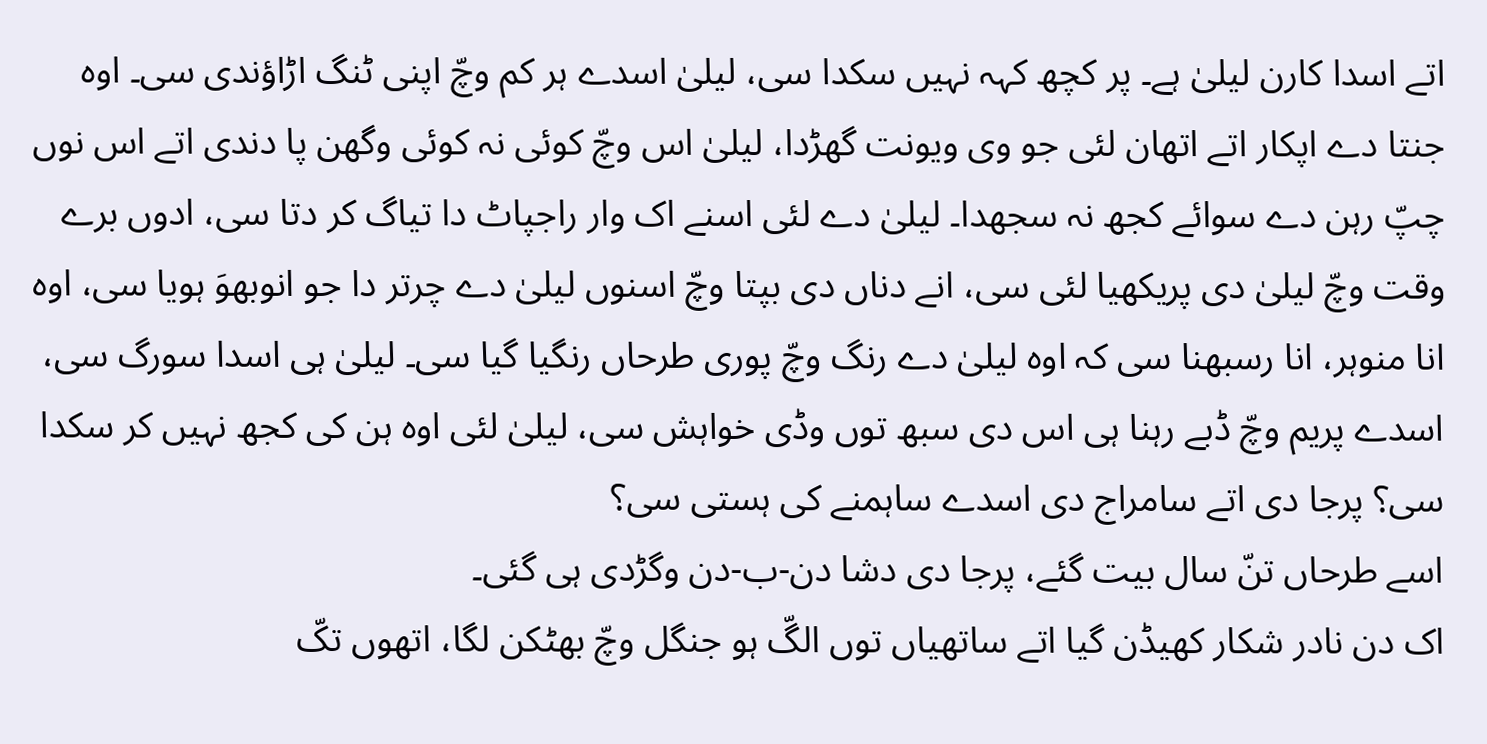اتے اسدا کارن لیلیٰ ہے۔ پر کچھ کہہ نہیں سکدا سی، لیلیٰ اسدے ہر کم وچّ اپنی ٹنگ اڑاؤندی سی۔ اوہ جنتا دے اپکار اتے اتھان لئی جو وی ویونت گھڑدا، لیلیٰ اس وچّ کوئی نہ کوئی وگھن پا دندی اتے اس نوں چپّ رہن دے سوائے کجھ نہ سجھدا۔ لیلیٰ دے لئی اسنے اک وار راجپاٹ دا تیاگ کر دتا سی، ادوں برے وقت وچّ لیلیٰ دی پریکھیا لئی سی، انے دناں دی بپتا وچّ اسنوں لیلیٰ دے چرتر دا جو انوبھوَ ہویا سی، اوہ انا منوہر، انا رسبھنا سی کہ اوہ لیلیٰ دے رنگ وچّ پوری طرحاں رنگیا گیا سی۔ لیلیٰ ہی اسدا سورگ سی، اسدے پریم وچّ ڈبے رہنا ہی اس دی سبھ توں وڈی خواہش سی، لیلیٰ لئی اوہ ہن کی کجھ نہیں کر سکدا سی؟ پرجا دی اتے سامراج دی اسدے ساہمنے کی ہستی سی؟
اسے طرحاں تنّ سال بیت گئے، پرجا دی دشا دن-ب-دن وگڑدی ہی گئی۔
اک دن نادر شکار کھیڈن گیا اتے ساتھیاں توں الگّ ہو جنگل وچّ بھٹکن لگا، اتھوں تکّ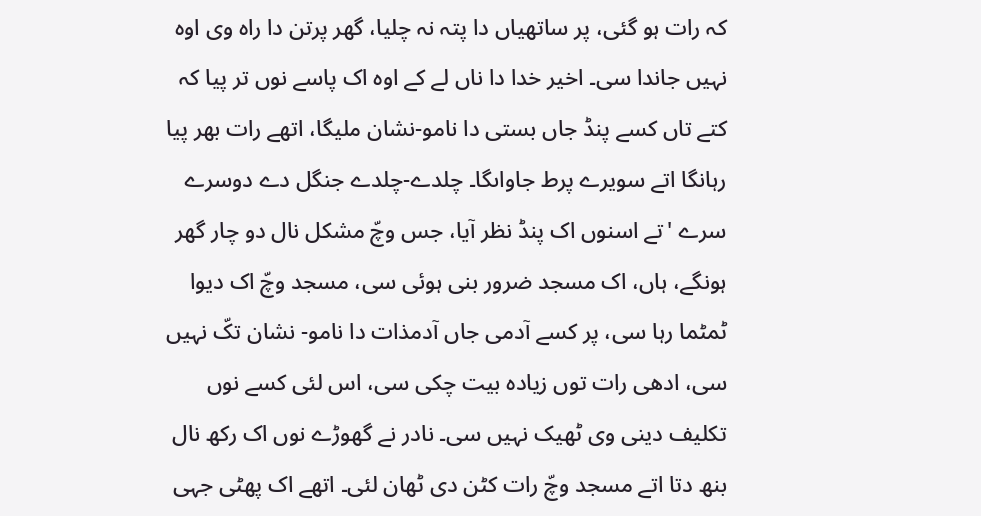کہ رات ہو گئی، پر ساتھیاں دا پتہ نہ چلیا، گھر پرتن دا راہ وی اوہ نہیں جاندا سی۔ اخیر خدا دا ناں لے کے اوہ اک پاسے نوں تر پیا کہ کتے تاں کسے پنڈ جاں بستی دا نامو-نشان ملیگا، اتھے رات بھر پیا رہانگا اتے سویرے پرط جاواںگا۔ چلدے-چلدے جنگل دے دوسرے سرے 'تے اسنوں اک پنڈ نظر آیا، جس وچّ مشکل نال دو چار گھر ہونگے، ہاں، اک مسجد ضرور بنی ہوئی سی، مسجد وچّ اک دیوا ٹمٹما رہا سی، پر کسے آدمی جاں آدمذات دا نامو- نشان تکّ نہیں سی، ادھی رات توں زیادہ بیت چکی سی، اس لئی کسے نوں تکلیف دینی وی ٹھیک نہیں سی۔ نادر نے گھوڑے نوں اک رکھ نال بنھ دتا اتے مسجد وچّ رات کٹن دی ٹھان لئی۔ اتھے اک پھٹی جہی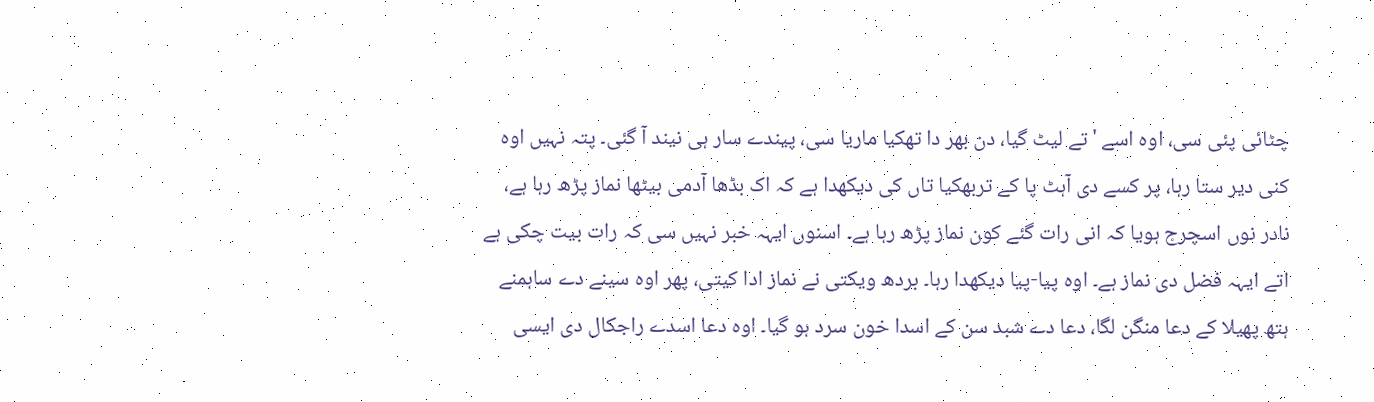چٹائی پئی سی، اوہ اسے 'تے لیٹ گیا، دن بھر دا تھکیا ماریا سی، پیندے سار ہی نیند آ گئی۔ پتہ نہیں اوہ کنی دیر ستا رہا، پر کسے دی آہٹ پا کے تربھکیا تاں کی دیکھدا ہے کہ اک بڈھا آدمی بیٹھا نماز پڑھ رہا ہے، نادر نوں اسچرج ہویا کہ انی رات گئے کون نماز پڑھ رہا ہے۔ اسنوں ایہہ خبر نہیں سی کہ رات بیت چکی ہے اتے ایہہ فضل دی نماز ہے۔ اوہ پیا-پیا دیکھدا رہا۔ بردھ ویکتی نے نماز ادا کیتی، پھر اوہ سینے دے ساہمنے ہتھ پھیلا کے دعا منگن لگا، دعا دے شبد سن کے اسدا خون سرد ہو گیا۔ اوہ دعا اسدے راجکال دی ایسی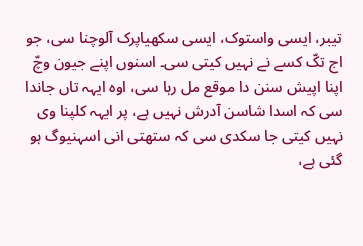تیبر، ایسی واستوک، ایسی سکھیاپرک آلوچنا سی، جو اج تکّ کسے نے نہیں کیتی سی۔ اسنوں اپنے جیون وچّ اپنا اپیش سنن دا موقع مل رہا سی، اوہ ایہہ تاں جاندا سی کہ اسدا شاسن آدرش نہیں ہے، پر ایہہ کلپنا وی نہیں کیتی جا سکدی سی کہ ستھتی انی اسہنیوگ ہو گئی ہے،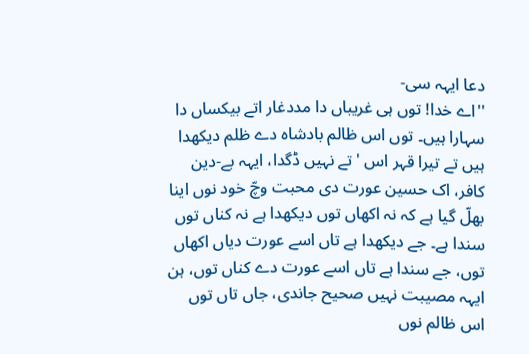دعا ایہہ سی-
''اے خدا! توں ہی غریباں دا مددغار اتے بیکساں دا سہارا ہیں۔ توں اس ظالم بادشاہ دے ظلم دیکھدا ہیں تے تیرا قہر اس 'تے نہیں ڈگدا، ایہہ بے-دین کافر، اک حسین عورت دی محبت وچّ خود نوں اینا بھلّ گیا ہے کہ نہ اکھاں توں دیکھدا ہے نہ کناں توں سندا ہے۔ جے دیکھدا ہے تاں اسے عورت دیاں اکھاں توں، جے سندا ہے تاں اسے عورت دے کناں توں، ہن ایہہ مصیبت نہیں صحیح جاندی، جاں تاں توں اس ظالم نوں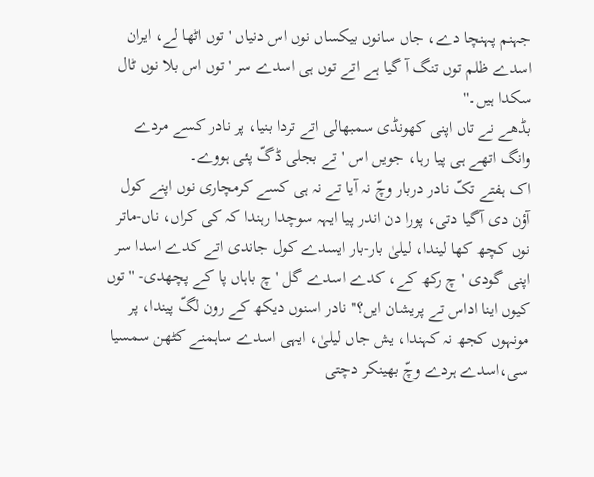جہنم پہنچا دے، جاں سانوں بیکساں نوں اس دنیاں 'توں اٹھا لے، ایران اسدے ظلم توں تنگ آ گیا ہے اتے توں ہی اسدے سر 'توں اس بلا نوں ٹال سکدا ہیں۔''
بڈھے نے تاں اپنی کھونڈی سمبھالی اتے تردا بنیا، پر نادر کسے مردے وانگ اتھے ہی پیا رہا، جویں اس 'تے بجلی ڈگّ پئی ہووے۔
اک ہفتے تکّ نادر دربار وچّ نہ آیا تے نہ ہی کسے کرمچاری نوں اپنے کول آؤن دی آگیا دتی، پورا دن اندر پیا ایہہ سوچدا رہندا کہ کی کراں، ناں-ماتر نوں کچھ کھا لیندا، لیلیٰ بار-بار ایسدے کول جاندی اتے کدے اسدا سر اپنی گودی 'چ رکھ کے، کدے اسدے گل 'چ باہاں پا کے پچھدی- ''توں کیوں اینا اداس تے پریشان ایں؟'' نادر اسنوں دیکھ کے رون لگّ پیندا، پر مونہوں کجھ نہ کہندا، یش جاں لیلیٰ، ایہی اسدے ساہمنے کٹھن سمسیا سی،اسدے ہردے وچّ بھینکر دچتی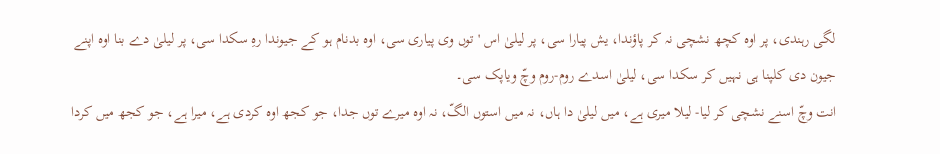لگی رہندی، پر اوہ کچھ نشچی نہ کر پاؤندا، یش پیارا سی، پر لیلیٰ اس 'توں وی پیاری سی، اوہ بدنام ہو کے جیوندا رہِ سکدا سی، پر لیلیٰ دے بنا اوہ اپنے جیون دی کلپنا ہی نہیں کر سکدا سی، لیلیٰ اسدے روم-روم وچّ ویاپک سی۔
انت وچّ اسنے نشچی کر لیا- لیلا میری ہے، میں لیلیٰ دا ہاں، نہ میں استوں الگّ، نہ اوہ میرے توں جدا، جو کجھ اوہ کردی ہے، میرا ہے، جو کجھ میں کردا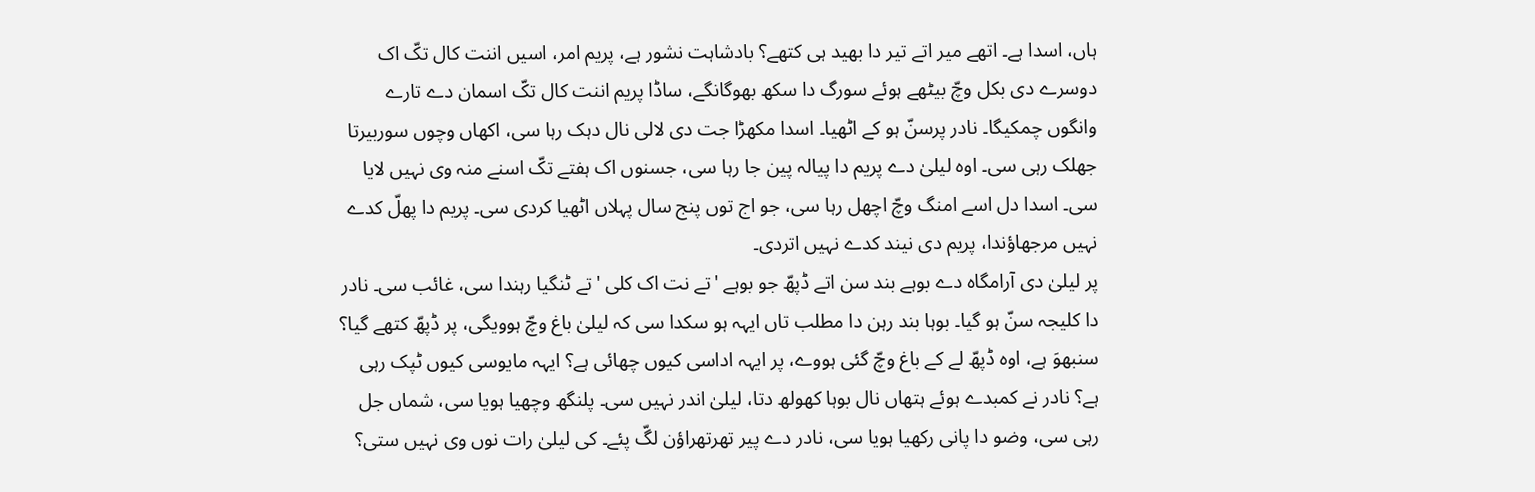ہاں، اسدا ہے۔ اتھے میر اتے تیر دا بھید ہی کتھے؟ بادشاہت نشور ہے، پریم امر، اسیں اننت کال تکّ اک دوسرے دی بکل وچّ بیٹھے ہوئے سورگ دا سکھ بھوگانگے، ساڈا پریم اننت کال تکّ اسمان دے تارے وانگوں چمکیگا۔ نادر پرسنّ ہو کے اٹھیا۔ اسدا مکھڑا جت دی لالی نال دہک رہا سی، اکھاں وچوں سوربیرتا جھلک رہی سی۔ اوہ لیلیٰ دے پریم دا پیالہ پین جا رہا سی، جسنوں اک ہفتے تکّ اسنے منہ وی نہیں لایا سی۔ اسدا دل اسے امنگ وچّ اچھل رہا سی، جو اج توں پنج سال پہلاں اٹھیا کردی سی۔ پریم دا پھلّ کدے نہیں مرجھاؤندا، پریم دی نیند کدے نہیں اتردی۔
پر لیلیٰ دی آرامگاہ دے بوہے بند سن اتے ڈپھّ جو بوہے 'تے نت اک کلی 'تے ٹنگیا رہندا سی، غائب سی۔ نادر دا کلیجہ سنّ ہو گیا۔ بوہا بند رہن دا مطلب تاں ایہہ ہو سکدا سی کہ لیلیٰ باغ وچّ ہوویگی، پر ڈپھّ کتھے گیا؟ سنبھوَ ہے، اوہ ڈپھّ لے کے باغ وچّ گئی ہووے، پر ایہہ اداسی کیوں چھائی ہے؟ ایہہ مایوسی کیوں ٹپک رہی ہے؟ نادر نے کمبدے ہوئے ہتھاں نال بوہا کھولھ دتا، لیلیٰ اندر نہیں سی۔ پلنگھ وچھیا ہویا سی، شماں جل رہی سی، وضو دا پانی رکھیا ہویا سی، نادر دے پیر تھرتھراؤن لگّ پئے۔ کی لیلیٰ رات نوں وی نہیں ستی؟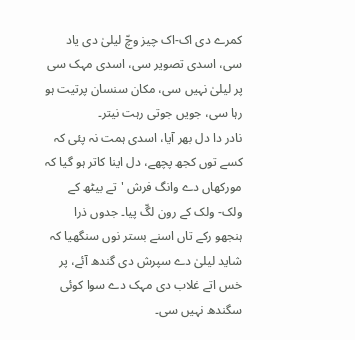کمرے دی اک-اک چیز وچّ لیلیٰ دی یاد سی، اسدی تصویر سی، اسدی مہک سی پر لیلیٰ نہیں سی، مکان سنسان پرتیت ہو رہا سی، جویں جوتی رہت نیتر۔
نادر دا دل بھر آیا، اسدی ہمت نہ پئی کہ کسے توں کجھ پچھے، دل اینا کاتر ہو گیا کہ مورکھاں دے وانگ فرش 'تے بیٹھ کے ولک- ولک کے رون لگّ پیا۔ جدوں ذرا ہنجھو رکے تاں اسنے بستر نوں سنگھیا کہ شاید لیلیٰ دے سپرش دی گندھ آئے، پر خس اتے غلاب دی مہک دے سوا کوئی سگندھ نہیں سی۔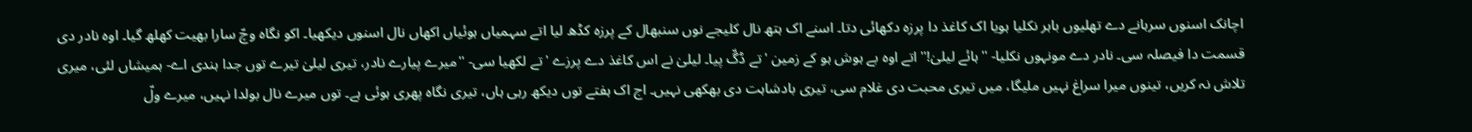اچانک اسنوں سرہانے دے تھلیوں باہر نکلیا ہویا اک کاغذ دا پرزہ دکھائی دتا۔ اسنے اک ہتھ نال کلیجے نوں سنبھال کے پرزہ کڈھ لیا اتے سہمیاں ہوئیاں اکھاں نال اسنوں دیکھیا۔ اکو نگاہ وچّ سارا بھیت کھلھ گیا۔ اوہ نادر دی قسمت دا فیصلہ سی۔ نادر دے مونہوں نکلیا- ''ہائے لیلیٰ!'' اتے اوہ بے ہوش ہو کے زمین 'تے ڈگّ پیا۔ لیلیٰ نے اس کاغذ دے پرزے 'تے لکھیا سی- ''میرے پیارے نادر، تیری لیلیٰ تیرے توں جدا ہندی اے- ہمیشاں لئی، میری تلاش نہ کریں، تینوں میرا سراغ نہیں ملیگا، میں تیری محبت دی غلام سی، تیری بادشاہت دی بھکھی نہیں۔ اج اک ہفتے توں دیکھ رہی ہاں، تیری نگاہ پھری ہوئی ہے۔ توں میرے نال بولدا نہیں، میرے ولّ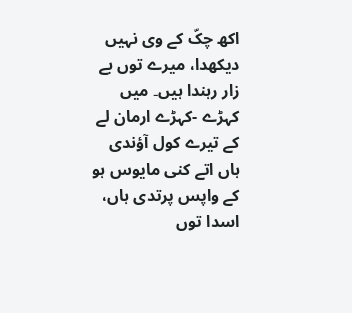اکھ چکّ کے وی نہیں دیکھدا، میرے توں بے زار رہندا ہیں۔ میں کہڑے -کہڑے ارمان لے کے تیرے کول آؤندی ہاں اتے کنی مایوس ہو کے واپس پرتدی ہاں، اسدا توں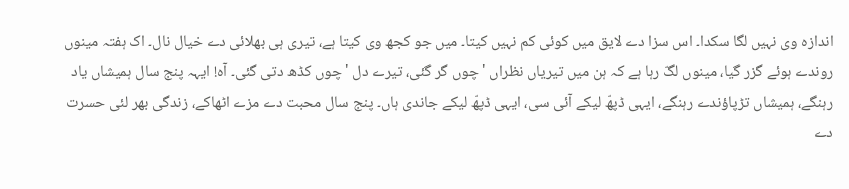اندازہ وی نہیں لگا سکدا۔ اس سزا دے لایق میں کوئی کم نہیں کیتا۔ میں جو کجھ وی کیتا ہے، تیری ہی بھلائی دے خیال نال۔ اک ہفتہ مینوں روندے ہوئے گزر گیا، مینوں لگّ رہا ہے کہ ہن میں تیریاں نظراں 'چوں گر گئی، تیرے دل 'چوں کڈھ دتی گئی۔ آہ! ایہہ پنج سال ہمیشاں یاد رہنگے، ہمیشاں تڑپاؤندے رہنگے، ایہی ڈپھّ لیکے آئی سی، ایہی ڈپھّ لیکے جاندی ہاں۔ پنج سال محبت دے مزے اٹھاکے، زندگی بھر لئی حسرت دے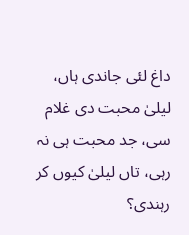داغ لئی جاندی ہاں، لیلیٰ محبت دی غلام سی، جد محبت ہی نہ رہی، تاں لیلیٰ کیوں کر رہندی؟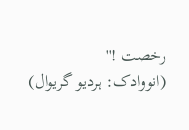رخصت !''
(انووادک: ہردیو گریوال)